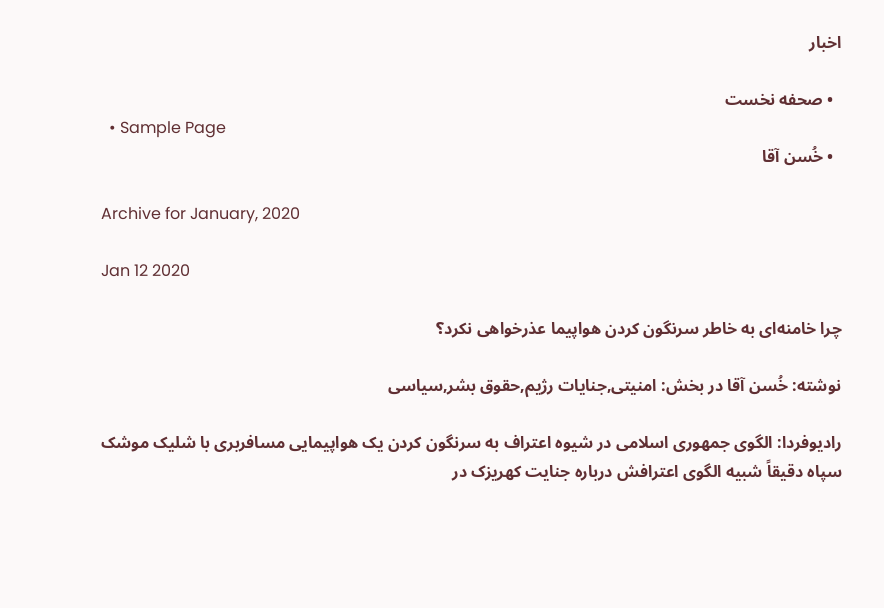اخبار

  • صحفه نخست
  • Sample Page
  • خُسن آقا

Archive for January, 2020

Jan 12 2020

چرا خامنه‌ای به خاطر سرنگون کردن هواپیما عذرخواهی نکرد؟

نوشته: خُسن آقا در بخش: امنیتی,جنایات رژیم,حقوق بشر,سیاسی

رادیوفردا: الگوی جمهوری اسلامی در شیوه اعتراف به سرنگون کردن یک هواپیمایی مسافربری با شلیک موشک سپاه دقیقاً شبیه الگوی اعترافش درباره جنایت کهریزک در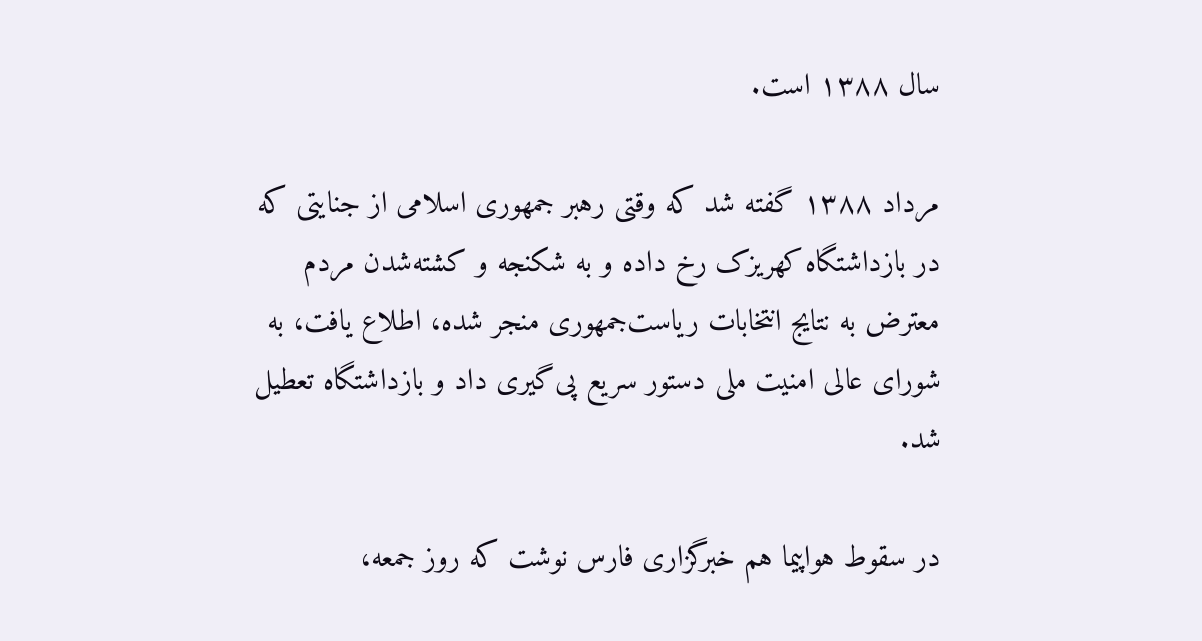سال ۱۳۸۸ است.

مرداد ۱۳۸۸ گفته شد که وقتی رهبر جمهوری اسلامی از جنایتی که در بازداشتگاه کهریزک رخ داده و به شکنجه و کشته‌شدن مردم معترض به نتایج انتخابات ریاست‌جمهوری منجر شده، اطلاع یافت،‌ به شورای عالی امنیت ملی دستور سریع پی‌گیری داد و بازداشتگاه تعطیل شد.

در سقوط هواپیما هم خبرگزاری فارس نوشت که روز جمعه،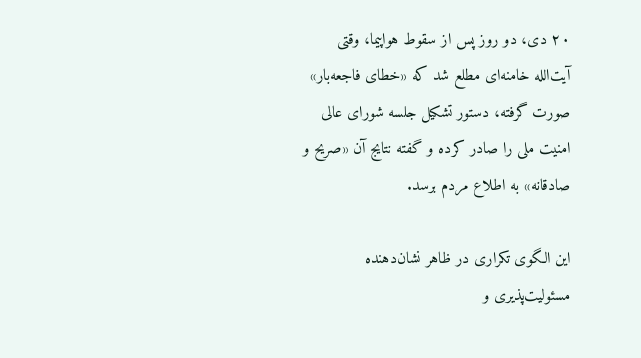۲۰ دی، دو روز پس از سقوط هواپیما، وقتی آیت‌الله خامنه‌ای مطلع شد که «خطای فاجعه‌بار» صورت گرفته، دستور تشکیل جلسه شورای عالی امنیت ملی را صادر کرده و گفته نتایج آن «صریح و صادقانه» به اطلاع مردم برسد.

این الگوی تکراری در ظاهر نشان‌دهنده مسئولیت‌پذیری و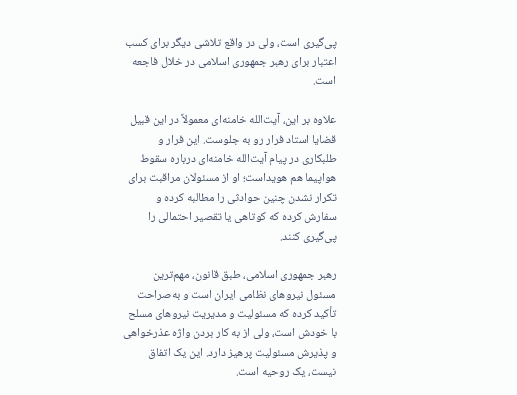پی‌گیری است، ولی در واقع تلاشی دیگر برای کسب اعتبار برای رهبر جمهوری اسلامی در خلال فاجعه است.

علاوه بر این، آیت‌الله خامنه‌ای معمولاً در این قبیل قضایا استاد فرار رو به جلوست. این فرار و طلبکاری در پیام آیت‌الله خامنه‌ای درباره سقوط هواپیما هم هویداست؛ او از مسئولان مراقبت برای تکرار نشدن چنین حوادثی را مطالبه کرده و سفارش کرده که کوتاهی یا تقصیر احتمالی را پی‌گیری کنند.

رهبر جمهوری اسلامی، طبق قانون، مهم‌ترین مسئول نیروهای نظامی ایران است و به‌صراحت تأکید کرده که مسئولیت و مدیریت نیروهای مسلح با خودش است، ولی از به کار بردن واژه عذرخواهی و پذیرش مسئولیت پرهیز دارد. این یک اتفاق نیست، یک روحیه است.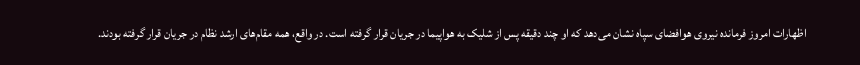اظهارات امروز فرمانده نیروی هوافضای سپاه نشان می‌دهد که او چند دقیقه پس از شلیک به هواپیما در جریان قرار گرفته است. در واقع، همه مقام‌های ارشد نظام در جریان قرار گرفته بودند.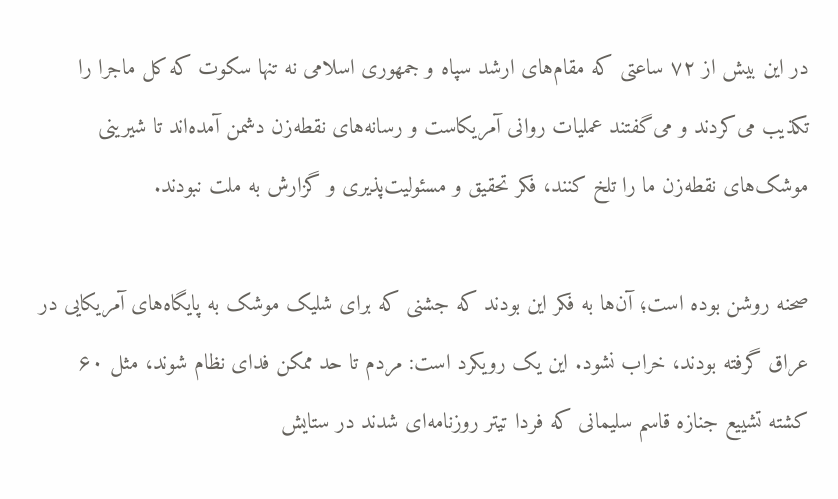در این بیش از ۷۲ ساعتی که مقام‌های ارشد سپاه و جمهوری اسلامی نه تنها سکوت که کل ماجرا را تکذیب می‌کردند و می‌گفتند عملیات روانی آمریکاست و رسانه‌های نقطه‌زن دشمن آمده‌اند تا شیرینی موشک‌های نقطه‌زن ما را تلخ کنند، فکر تحقیق و مسئولیت‌پذیری و گزارش به ملت نبودند.

صحنه روشن بوده است؛ آن‌ها به فکر این بودند که جشنی که برای شلیک موشک به پایگاه‌های آمریکایی در عراق گرفته بودند، خراب نشود. این یک رویکرد است: مردم تا حد ممکن فدای نظام شوند، مثل ۶۰ کشته تشییع جنازه قاسم سلیمانی که فردا تیتر روزنامه‌‌ای شدند در ستایش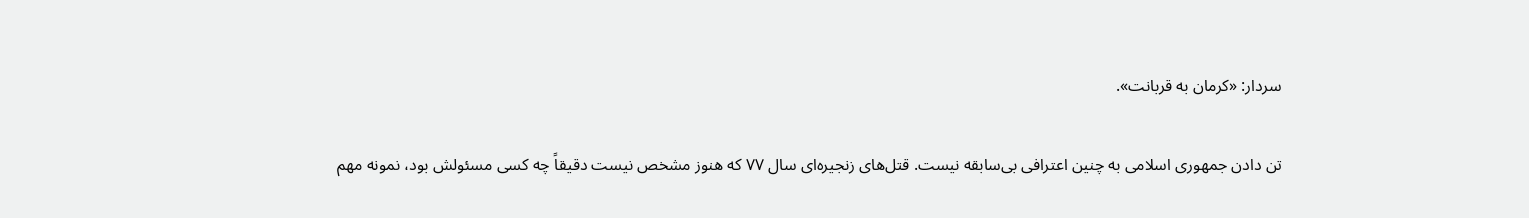سردار: «کرمان به قربانت».

تن دادن جمهوری اسلامی به چنین اعترافی بی‌سابقه نیست. قتل‌های زنجیره‌ای سال ۷۷ که هنوز مشخص نیست دقیقاً چه کسی مسئولش بود، نمونه مهم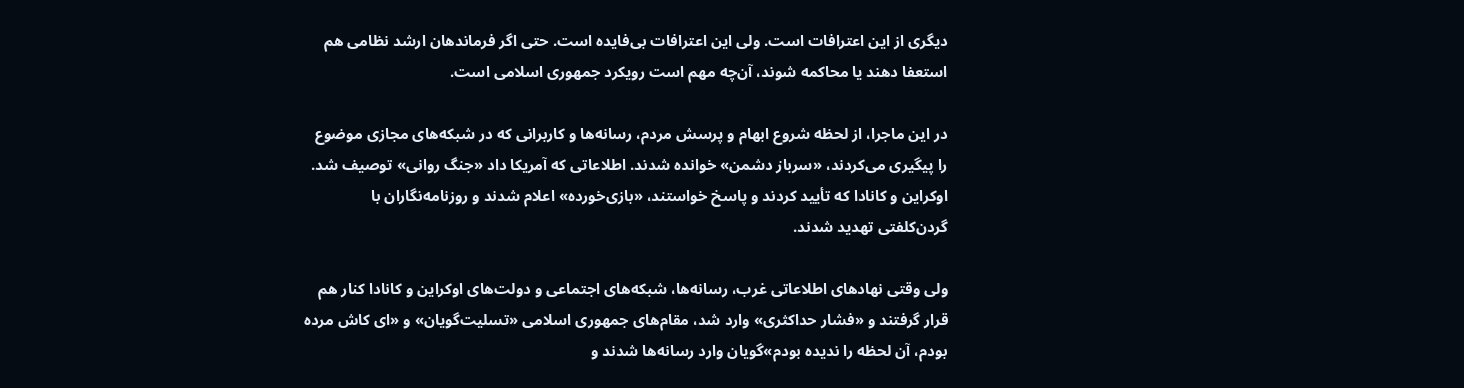دیگری از این اعترافات است. ولی این اعترافات بی‌فایده است. حتی اگر فرماندهان ارشد نظامی هم استعفا دهند یا محاکمه شوند، آن‌چه مهم است رویکرد جمهوری اسلامی است.

در این ماجرا، از لحظه شروع ابهام و پرسش مردم،‌ رسانه‌ها و کاربرانی که در شبکه‌های مجازی موضوع را پیگیری می‌کردند، «سرباز دشمن» خوانده شدند. اطلاعاتی که آمریکا داد «جنگ روانی» توصیف شد. اوکراین و کانادا که تأیید کردند و پاسخ خواستند، «بازی‌خورده» اعلام شدند و روزنامه‌نگاران با گردن‌کلفتی تهدید شدند.

ولی وقتی نهادهای اطلاعاتی غرب، رسانه‌ها، شبکه‌های اجتماعی و دولت‌های اوکراین و کانادا کنار هم قرار گرفتند و «فشار حداکثری» وارد شد، مقام‌های جمهوری اسلامی «تسلیت‌گویان» و «ای کاش مرده بودم، آن لحظه را ندیده بودم»گویان وارد رسانه‌ها شدند و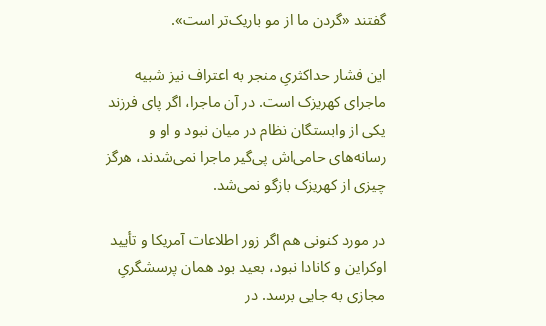گفتند «گردن ما از مو باریک‌تر است».

این فشار حداکثریِ منجر به اعتراف نیز شبیه ماجرای کهریزک است. در آن ماجرا، اگر پای فرزند یکی از وابستگان نظام در میان نبود و او و رسانه‌های حامی‌اش پی‌گیر ماجرا نمی‌شدند، هرگز چیزی از کهریزک بازگو نمی‌شد.

در مورد کنونی هم اگر زور اطلاعات آمریکا و تأیید اوکراین و کانادا نبود، بعید بود همان پرسشگریِ مجازی به جایی برسد. در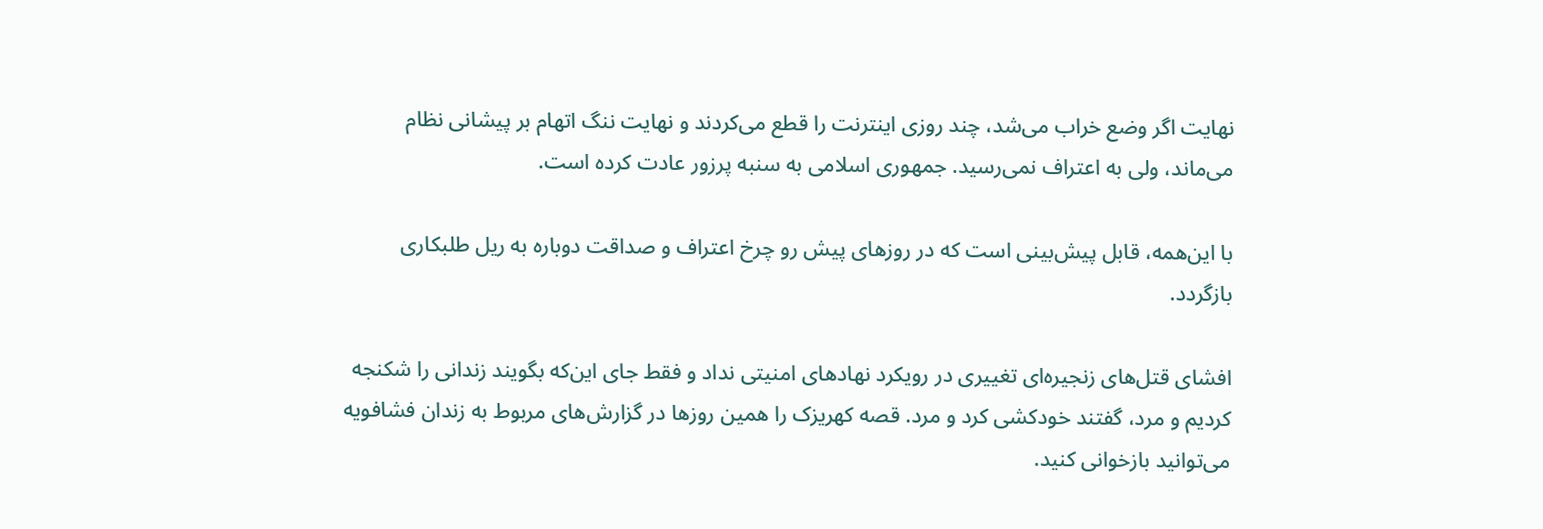نهایت اگر وضع خراب می‌شد، چند روزی اینترنت را قطع می‌کردند و نهایت ننگ اتهام بر پیشانی نظام می‌ماند، ولی به اعتراف نمی‌رسید. جمهوری اسلامی به سنبه پرزور عادت کرده است.

با این‌همه، قابل پیش‌بینی است که در روزهای پیش رو چرخ اعتراف و صداقت دوباره به ریل طلبکاری بازگردد.

افشای قتل‌های زنجیره‌ای تغییری در رویکرد نهادهای امنیتی نداد و فقط جای این‌که بگویند زندانی را شکنجه کردیم و مرد، گفتند خودکشی کرد و مرد. قصه کهریزک را همین روزها در گزارش‌های مربوط به زندان فشافویه می‌توانید بازخوانی کنید.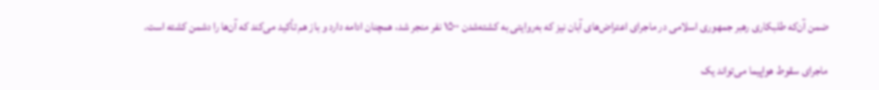ضمن آن‌که طلبکاری رهبر جمهوری اسلامی در ماجرای اعتراض‌های آبان نیز که به‌روایتی به کشته‌شدن ۱۵۰۰ نفر منجر شد، همچنان ادامه دارد و باز هم تأکید می‌کند که آن‌ها را دشمن کشته است.

ماجرای سقوط هواپیما می‌تواند یک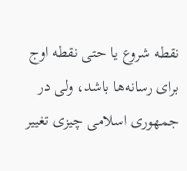نقطه شروع یا حتی نقطه اوج برای رسانه‌ها باشد، ولی در جمهوری اسلامی چیزی تغییر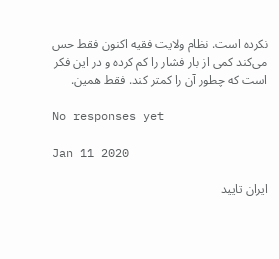نکرده است. نظام ولایت فقیه اکنون فقط حس می‌کند کمی از بار فشار را کم کرده و در این فکر است که چطور آن را کمتر کند. فقط همین.

No responses yet

Jan 11 2020

ایران تایید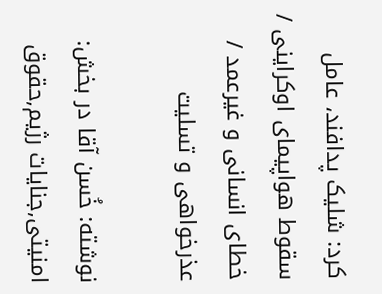کرد: شلیک پدافند، عامل سقوط هواپیمای اوکراینی / خطای انسانی و غیرعمد / عذرخواهی و تسلیت

نوشته: خُسن آقا در بخش: امنیتی,جنایات رژیم,حقوق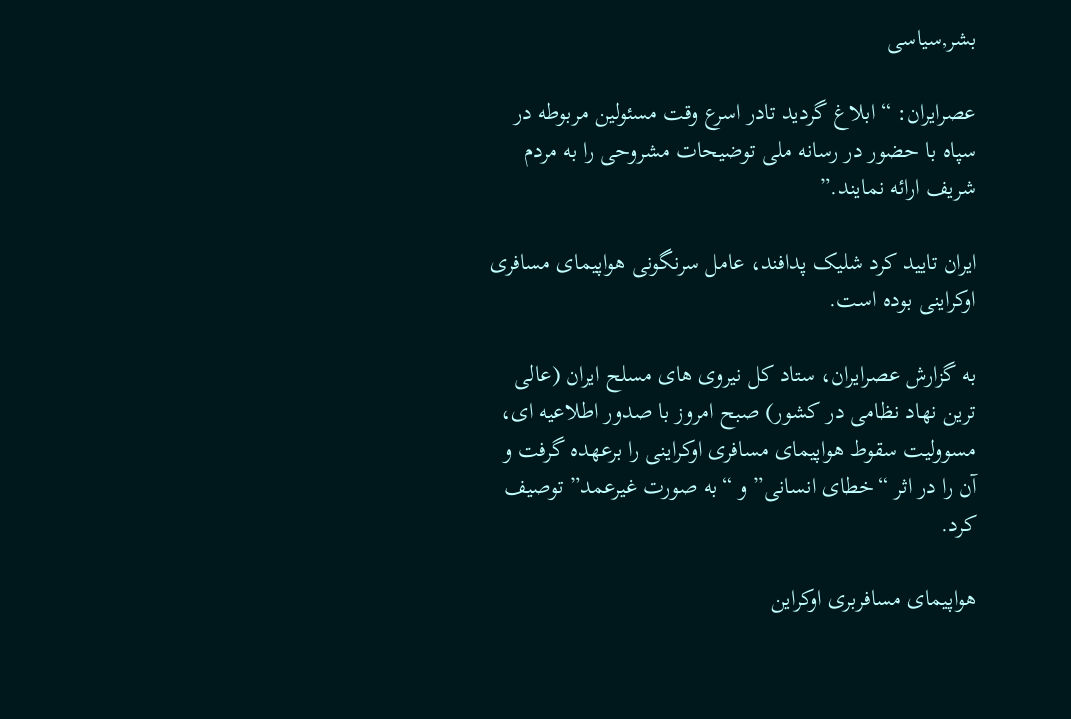بشر,سیاسی

عصرایران: “ابلاغ گردید تادر اسرع وقت مسئولین مربوطه در سپاه با حضور در رسانه ملی توضیحات مشروحی را به مردم شریف ارائه نمایند.”

ایران تایید کرد شلیک پدافند، عامل سرنگونی هواپیمای مسافری اوکراینی بوده است.

به گزارش عصرایران، ستاد کل نیروی های مسلح ایران (عالی ترین نهاد نظامی در کشور) صبح امروز با صدور اطلاعیه ای، مسوولیت سقوط هواپیمای مسافری اوکراینی را برعهده گرفت و آن را در اثر “خطای انسانی” و “به صورت غیرعمد” توصیف کرد.

هواپیمای مسافربری اوکراین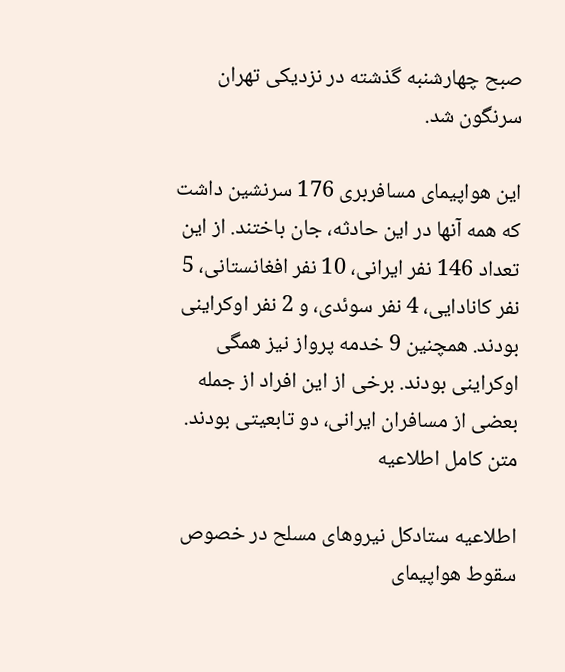صبح چهارشنبه گذشته در نزدیکی تهران سرنگون شد.

این هواپیمای مسافربری 176 سرنشین داشت که همه آنها در این حادثه، جان باختند. از این تعداد 146 نفر ایرانی، 10 نفر افغانستانی، 5 نفر کانادایی، 4 نفر سوئدی، و 2 نفر اوکراینی بودند. همچنین 9 خدمه پرواز نیز همگی اوکراینی بودند. برخی از این افراد از جمله بعضی از مسافران ایرانی، دو تابعیتی بودند.
متن کامل اطلاعیه

اطلاعیه ستادکل نیروهای مسلح در خصوص سقوط هواپیمای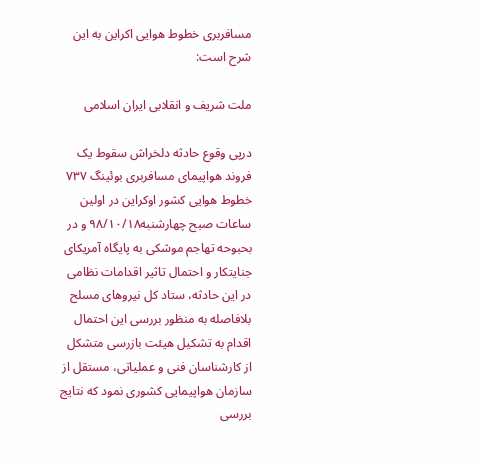مسافربری خطوط هوایی اکراین به این شرح است:

ملت شریف و انقلابی ایران اسلامی

درپی وقوع حادثه دلخراش سقوط یک فروند هواپیمای مسافربری بوئینگ ۷۳۷ خطوط هوایی کشور اوکراین در اولین ساعات صبح چهارشنبه۹۸/۱۰/۱۸ و در بحبوحه تهاجم موشکی به پایگاه آمریکای جنایتکار و احتمال تاثیر اقدامات نظامی در این حادثه، ستاد کل نیروهای مسلح بلافاصله به منظور بررسی این احتمال اقدام به تشکیل هیئت بازرسی متشکل از کارشناسان فنی و عملیاتی، مستقل از سازمان هواپیمایی کشوری نمود که نتایج بررسی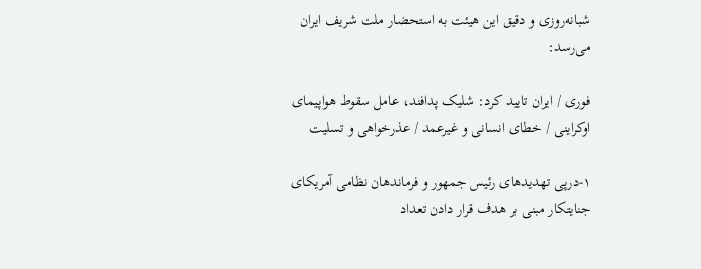شبانه‌روزی و دقیق این هیئت به استحضار ملت شریف ایران می‌رسد:

فوری / ایران تایید کرد: شلیک پدافند، عامل سقوط هواپیمای اوکراینی / خطای انسانی و غیرعمد / عذرخواهی و تسلیت

۱-درپی تهدیدهای رئیس جمهور و فرماندهان نظامی آمریکای جنایتکار مبنی بر هدف قرار دادن تعداد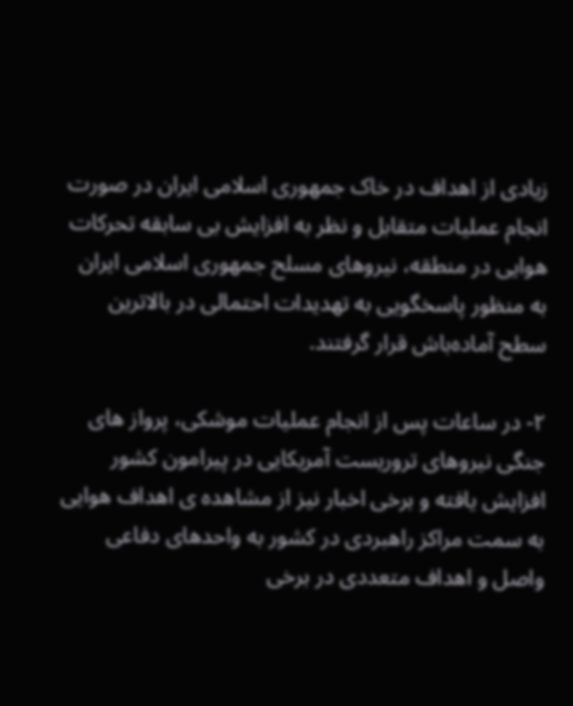زیادی از اهداف در خاک جمهوری اسلامی ایران در صورت انجام عملیات متقابل و نظر به افزایش بی سابقه تحرکات هوایی در منطقه، نیروهای مسلح جمهوری اسلامی ایران به منظور پاسخگویی به تهدیدات احتمالی در بالاترین سطح آماده‌باش قرار گرفتند.

۲- در ساعات پس از انجام عملیات موشکی، پرواز های جنگی نیروهای تروریست آمریکایی در پیرامون کشور افزایش یافته و برخی اخبار نیز از مشاهده ی اهداف هوایی به سمت مراکز راهبردی در کشور به واحدهای دفاعی واصل و اهداف متعددی در برخی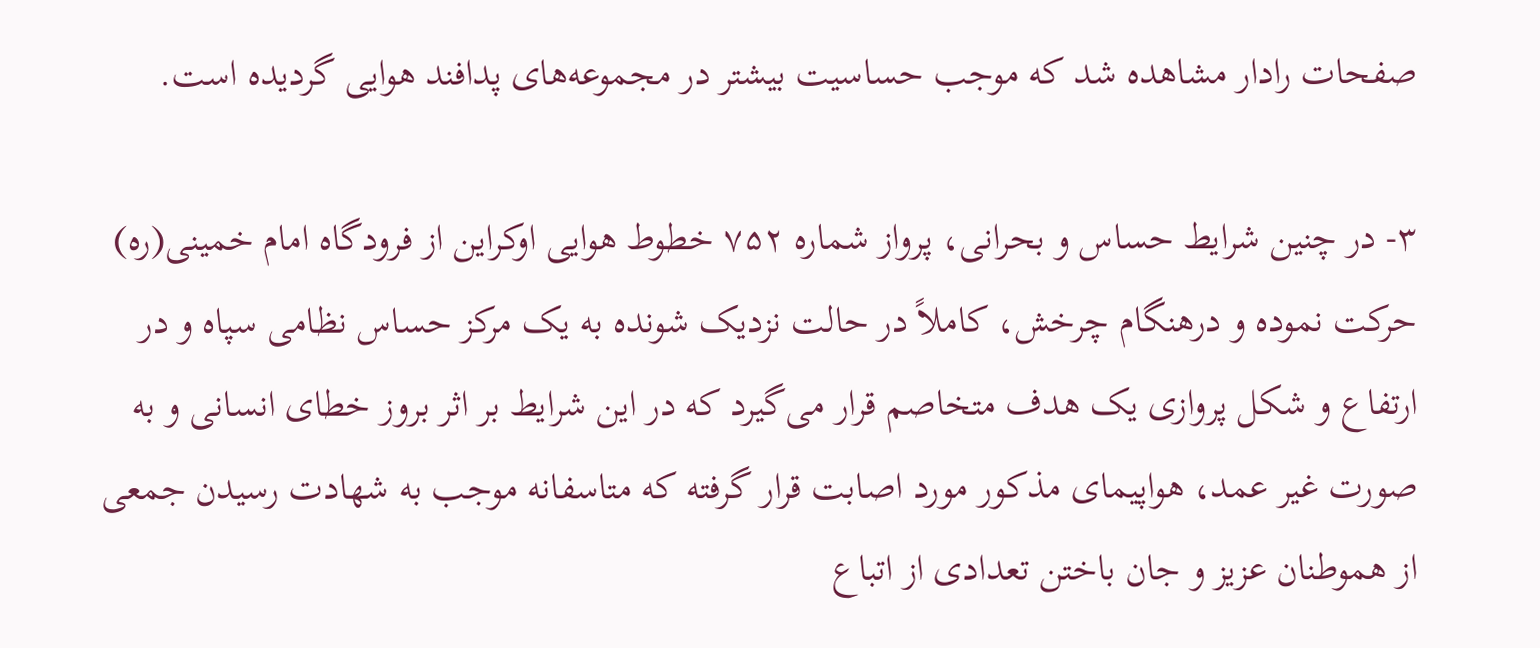صفحات رادار مشاهده شد که موجب حساسیت بیشتر در مجموعه‌های پدافند هوایی گردیده است.

۳- در چنین شرایط حساس و بحرانی، پرواز شماره ۷۵۲ خطوط هوایی اوکراین از فرودگاه امام خمینی(ره) حرکت نموده و درهنگام چرخش، کاملاً در حالت نزدیک شونده به یک مرکز حساس نظامی سپاه و در ارتفاع و شکل پروازی یک هدف متخاصم قرار می‌گیرد که در این شرایط بر اثر بروز خطای انسانی و به صورت غیر عمد، هواپیمای مذکور مورد اصابت قرار گرفته که متاسفانه موجب به شهادت رسیدن جمعی از هموطنان عزیز و جان باختن تعدادی از اتباع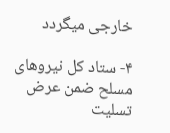خارجی میگردد

۴- ستاد کل نیروهای مسلح ضمن عرض تسلیت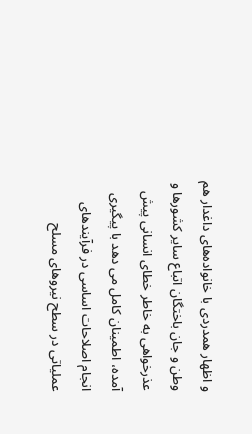و اظهار همدردی با خانواده‌های داغدار هم وطن و جان باختگان اتباع سایر کشورها و عذرخواهی به خاطر خطای انسانی پیش آمده، اطمینان کامل می دهد با پیگیری انجام اصلاحات اساسی در فرآیندهای عملیاتی در سطح نیروهای مسلح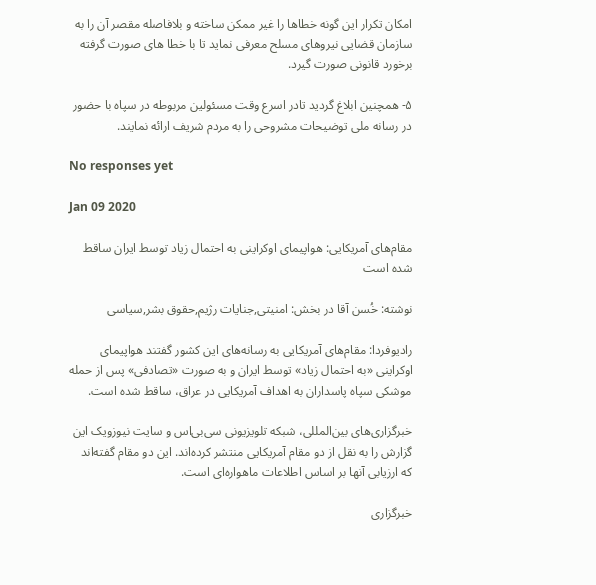امکان تکرار این گونه خطاها را غیر ممکن ساخته و بلافاصله مقصر آن را به سازمان قضایی نیروهای مسلح معرفی نماید تا با خطا های صورت گرفته برخورد قانونی صورت گیرد.

۵- همچنین ابلاغ گردید تادر اسرع وقت مسئولین مربوطه در سپاه با حضور در رسانه ملی توضیحات مشروحی را به مردم شریف ارائه نمایند.

No responses yet

Jan 09 2020

مقام‌های آمریکایی: هواپیمای اوکراینی به احتمال زیاد توسط ایران ساقط شده است

نوشته: خُسن آقا در بخش: امنیتی,جنایات رژیم,حقوق بشر,سیاسی

رادیوفردا: مقام‌های آمریکایی به رسانه‌های این کشور گفتند هواپیمای اوکراینی «به احتمال زیاد» توسط ایران و به صورت «تصادفی» پس از حمله موشکی سپاه پاسداران به اهداف آمریکایی در عراق، ساقط شده‌ است.

خبرگزاری‌های بین‌المللی، شبکه تلویزیونی سی‌بی‌اس و سایت نیوزویک این گزارش را به نقل از دو مقام‌ آمریکایی منتشر کرده‌اند. این دو مقام گفته‌اند که ارزیابی آنها بر اساس اطلاعات ماهواره‌ای است.

خبرگزاری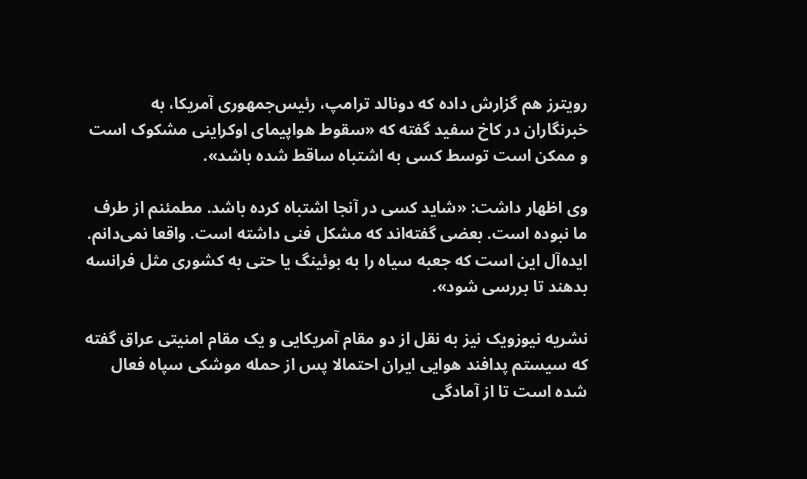رویترز هم گزارش داده که دونالد ترامپ، رئيس‌جمهوری آمریکا، به خبرنگاران در کاخ سفید گفته که «سقوط هواپیمای اوکراینی مشکوک است و ممکن است توسط کسی به اشتباه ساقط شده باشد».

وی اظهار داشت: «شاید کسی در آنجا اشتباه کرده باشد. مطمئنم از طرف ما نبوده است. بعضی گفته‌اند که مشکل فنی داشته است. واقعا نمی‌دانم. ایده‌آل این است که جعبه سیاه را به بوئینگ یا حتی به کشوری مثل فرانسه بدهند تا بررسی شود».

نشریه نیوزویک نیز به نقل از دو مقام آمریکایی و یک مقام امنیتی عراق گفته که سیستم پدافند هوایی ایران احتمالا پس از حمله موشکی سپاه فعال شده است تا از آمادگی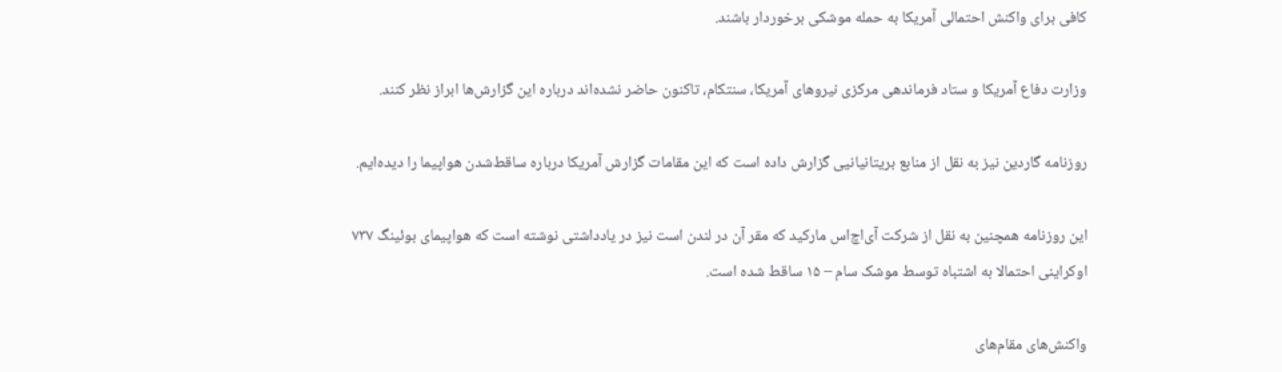کافی برای واکنش احتمالی آمریکا به حمله موشکی برخوردار باشند.

وزارت دفاع آمریکا و ستاد فرماندهی مرکزی نیروهای آمریکا، سنتکام، تاکنون حاضر نشده‌اند درباره این گزارش‌ها ابراز نظر کنند.

روزنامه گاردین نیز به نقل از منابع بریتانیانیی گزارش داده است که این مقامات گزارش آمریکا درباره ساقط‌شدن هواپیما را دیده‌ایم.

این روزنامه همچنین به نقل از شرکت آی‌اچ‌اس مارکید که مقر آن در لندن است نیز در یادداشتی نوشته است که هواپیمای بوئینگ ۷۳۷ اوکراینی احتمالا به اشتباه توسط موشک سام – ۱۵ ساقط شده است.

واکنش‌های مقام‌های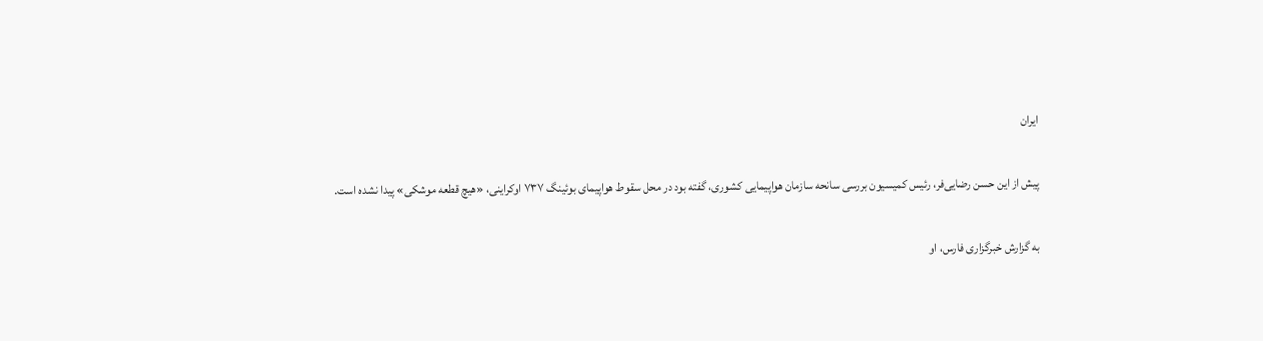ایران

پیش از این حسن رضایی‌فر، رئیس کمیسیون بررسی سانحه سازمان هواپیمایی کشوری، گفته بود در محل سقوط هواپیمای بوئینگ ۷۳۷ اوکراینی،‌ «هیچ قطعه موشکی» پیدا نشده است.

به گزارش خبرگزاری فارس، او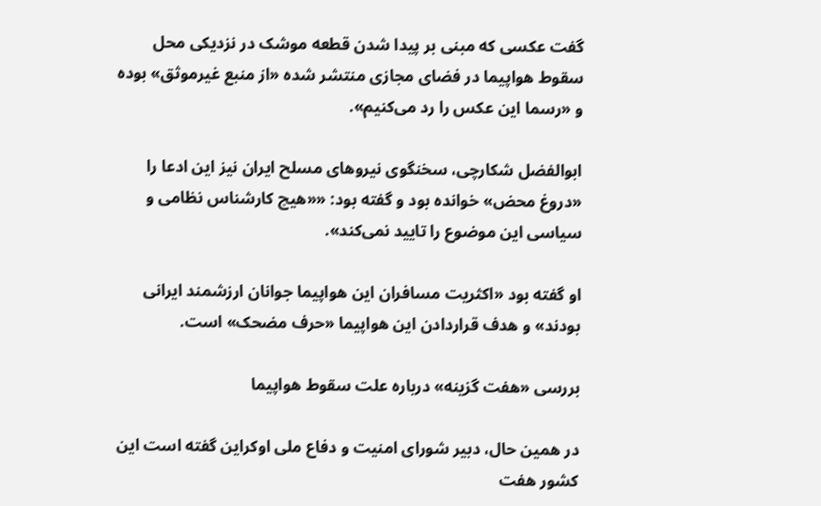گفت عکسی که مبنی بر پیدا شدن قطعه موشک در نزدیکی محل سقوط هواپیما در فضای مجازی منتشر شده «از منبع غیرموثق» بوده و «رسما این عکس را رد می‌کنیم».

ابوالفضل شکارچی، سخنگوی نیروهای مسلح ایران نیز این ادعا را «دروغ محض» خوانده بود و گفته بود: ««هیچ کارشناس نظامی و سیاسی این موضوع را تایید نمی‌کند».

او گفته بود «اکثریت مسافران این هواپیما جوانان ارزشمند ایرانی بودند» و هدف قراردادن این هواپیما «حرف مضحک» است.

بررسی «هفت گزینه» درباره علت سقوط هواپیما

در همین حال، دبیر شورای امنیت و دفاع ملی اوکراین گفته است این کشور هفت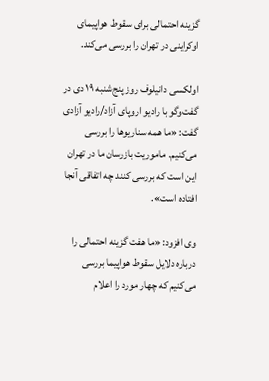گزینه احتمالی برای سقوط هواپیمای اوکراینی در تهران را بررسی می‌کند.

اولکسی دانیلوف روز پنج‌شنبه ۱۹ دی در گفت‌وگو با رادیو اروپای آزاد/رادیو آزادی گفت: «ما همه سناریوها را بررسی می‌کنیم. ماموریت بازرسان ما در تهران این است که بررسی کنند چه اتفاقی آنجا افتاده است».

وی افزود: «ما هفت گزینه احتمالی را درباره دلایل سقوط هواپیما بررسی می‌کنیم که چهار مورد را اعلام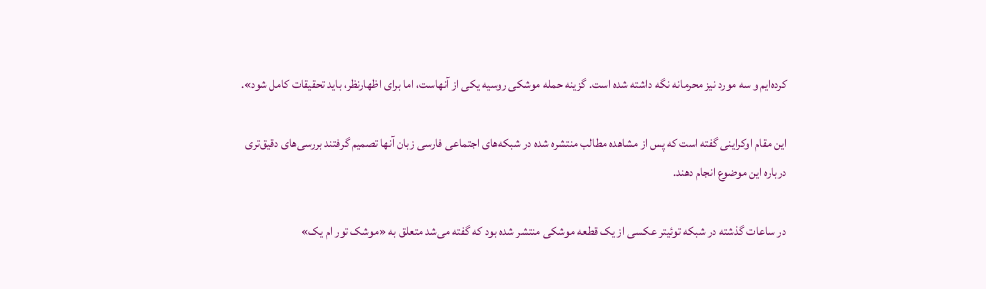کرده‌ایم و سه مورد نیز محرمانه نگه داشته شده است. گزینه حمله موشکی روسیه یکی از آنهاست، اما برای اظهارنظر، باید تحقیقات کامل شود».

این مقام اوکراینی گفته است که پس از مشاهده مطالب منتشره شده در شبکه‌های اجتماعی فارسی زبان آنها تصمیم گرفتند بررسی‌های دقیق‌تری درباره این موضوع انجام دهند.

در ساعات گذشته در شبکه توئیتر عکسی از یک قطعه موشکی منتشر شده بود که گفته می‌شد متعلق به «موشک تور ام یک»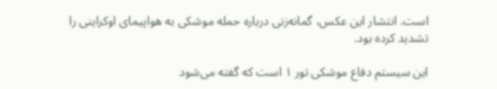است. انتشار این عکس، گمانه‌‌زنی درباره حمله موشکی به هواپیمای اوکراینی را تشدید کرده بود.

این سیستم دفاع موشکی تور ۱ است که گفته می‌شود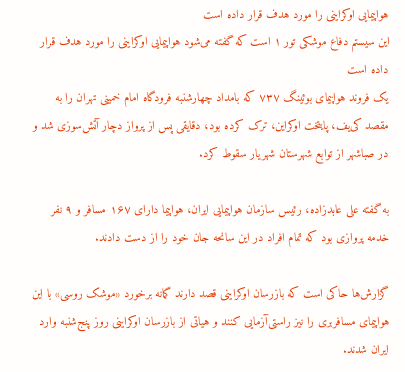هواپیمایی اوکراینی را مورد هدف قرار داده است
این سیستم دفاع موشکی تور ۱ است که گفته می‌شود هواپیمایی اوکراینی را مورد هدف قرار داده است
یک فروند هواپیمای بوئینگ ۷۳۷ که بامداد چهارشنبه فرودگاه امام خمینی تهران را به مقصد کی‌یف، پایتخت اوکراین، ترک کرده بود، دقایقی پس از پرواز دچار آتش‌سوزی شد و در صباشهر از توابع شهرستان شهریار سقوط کرد.

به گفته علی عابدزاده، رئیس سازمان هواپیمایی ایران، هواپیما دارای ۱۶۷ مسافر و ۹ نفر خدمه پروازی بود که تمام افراد در این سانحه جان خود را از دست دادند.

گزارش‌ها حاکی است که بازرسان اوکراینی قصد دارند گمانه برخورد «موشک روسی» با این هواپیمای مسافربری را نیز راستی‌آزمایی کنند و هیاتی از بازرسان اوکراینی روز پنج‌شنبه وارد ایران شدند.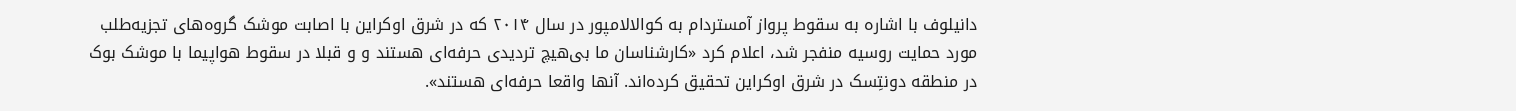دانیلوف با اشاره به سقوط پرواز آمستردام به کوالالامپور در سال ۲۰۱۴ که در شرق اوکراین با اصابت موشک گروه‌های تجزیه‌طلب مورد حمایت روسیه منفجر شد، اعلام کرد «کارشناسان ما بی‌هیچ تردیدی حرفه‌ای هستند و و قبلا در سقوط هواپیما با موشک بوک در منطقه دونتِسک در شرق اوکراین تحقیق کرده‌اند. آنها واقعا حرفه‌ای هستند».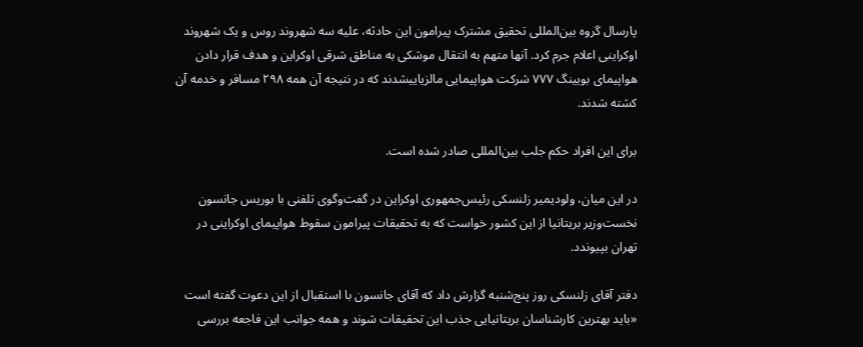پارسال گروه بین‌المللی تحقیق مشترک پیرامون این حادثه، علیه سه شهروند روس و یک شهروند اوکراینی اعلام جرم کرد. آنها متهم به انتقال موشکی به مناطق شرقی اوکراین و هدف قرار دادن هواپیمای بویینگ ۷۷۷ شرکت هواپیمایی مالزیاییشدند که در نتیجه آن همه ۲۹۸ مسافر و خدمه آن کشته شدند.

برای این افراد حکم جلب بین‌المللی صادر شده است.

در این میان، ولودیمیر زلنسکی رئیس‌جمهوری اوکراین در گفت‌وگوی تلفنی با بوریس جانسون نخست‌وزیر بریتانیا از این کشور خواست که به تحقیقات پیرامون سقوط هواپیمای اوکراینی در تهران بپیوندد.

دفتر آقای زلنسکی روز پنج‌شنبه گزارش داد که آقای جانسون با استقبال از این دعوت گفته است «باید بهترین کارشناسان بریتانیایی جذب این تحقیقات شوند و همه جوانب این فاجعه بررسی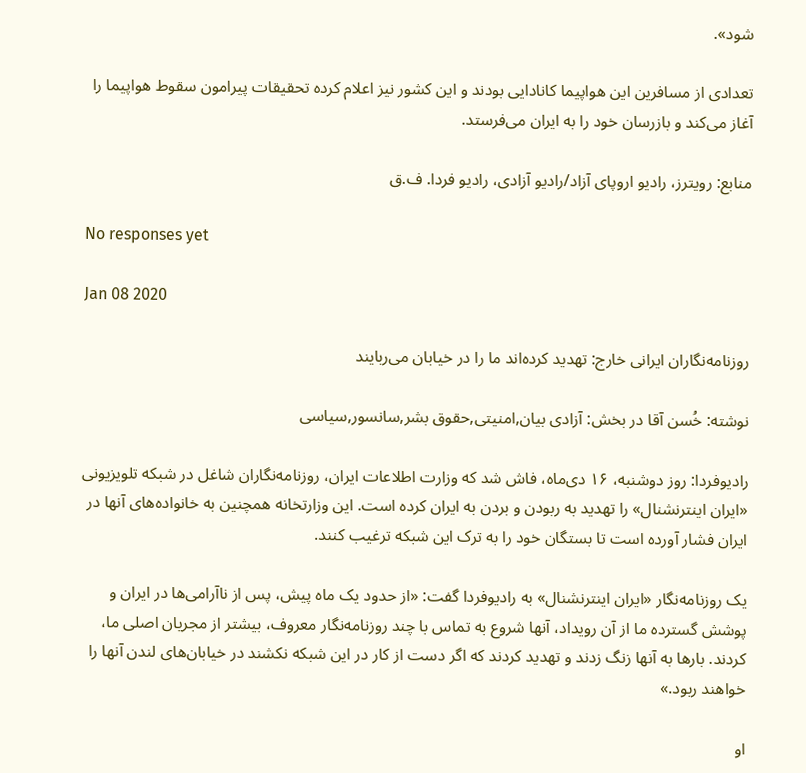شود».

تعدادی از مسافرین این هواپیما کانادایی بودند و این کشور نیز اعلام کرده تحقیقات پیرامون سقوط هواپیما را آغاز می‌کند و بازرسان خود را به ایران می‌فرستد.

منابع: رویترز، رادیو اروپای آزاد/رادیو آزادی، رادیو فردا. ف.ق

No responses yet

Jan 08 2020

روزنامه‌نگاران ایرانی خارج: تهدید کرده‌اند ما را در خیابان می‌ربایند

نوشته: خُسن آقا در بخش: آزادی بیان,امنیتی,حقوق بشر,سانسور,سیاسی

رادیوفردا: روز دوشنبه، ۱۶ دی‌ماه، فاش شد که وزارت اطلاعات ایران، روزنامه‌نگاران شاغل در شبکه تلویزیونی «ایران اینترنشنال» را تهدید به ربودن و بردن به ایران کرده است. این وزارتخانه همچنین به خانواده‌های آنها در ایران فشار آورده است تا بستگان خود را به ترک این شبکه ترغیب کنند.

یک روزنامه‌نگار «ایران اینترنشنال» به رادیوفردا گفت: «از حدود یک ماه پیش، پس از ناآرامی‌ها در ایران و پوشش گسترده ما از آن رویداد، آنها شروع به تماس با چند روزنامه‌نگار معروف، بیشتر از مجریان اصلی ما، کردند. بارها به آنها زنگ زدند و تهدید کردند که اگر دست از کار در این شبکه نکشند در خیابان‌های لندن آنها را خواهند ربود.»

او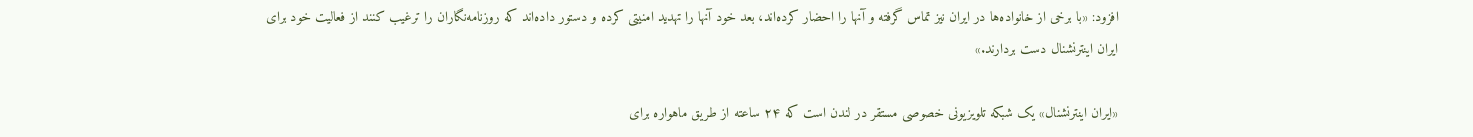افزود: «با برخی از خانواده‌ها در ایران نیز تماس گرفته و آنها را احضار کرده‌اند، بعد خود آنها را تهدید امنیتی کرده و دستور داده‌اند که روزنامه‌نگاران را ترغیب کنند از فعالیت خود برای ایران اینترنشنال دست بردارند.»

«ایران اینترنشنال» یک شبکه تلویزیونی خصوصی مستقر در لندن است که ۲۴ ساعته از طریق ماهواره برای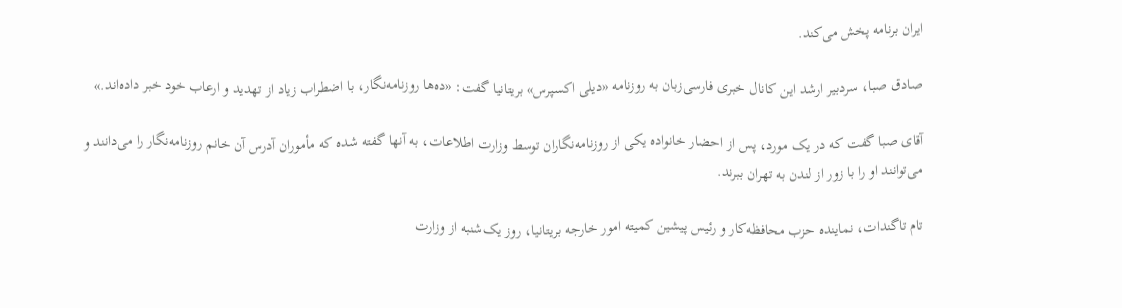ایران برنامه پخش می‌کند.

صادق صبا، سردبیر ارشد این کانال خبری فارسی‌زبان به روزنامه «دیلی اکسپرس» بریتانیا گفت: «ده‌ها روزنامه‌نگار، با اضطراب زیاد از تهدید و ارعاب خود خبر داده‌اند.»

آقای صبا گفت که در یک مورد، پس از احضار خانواده یکی از روزنامه‌نگاران توسط وزارت اطلاعات، به آنها گفته شده که مأموران آدرس آن خانم روزنامه‌نگار را می‌دانند و می‌توانند او را با زور از لندن به تهران ببرند.

تام تاگندات، نماینده حزب محافظه‌کار و رئیس پیشین کمیته امور خارجه بریتانیا، روز یک‌شنبه از وزارت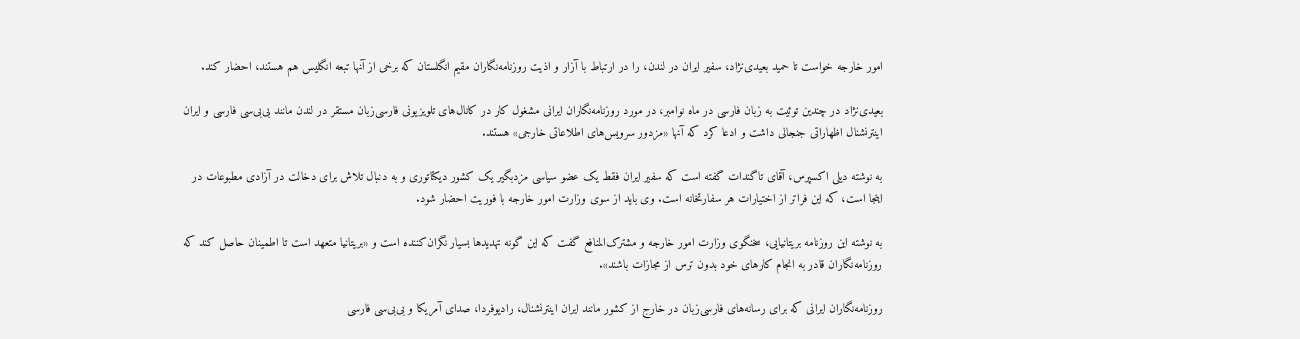امور خارجه خواست تا حمید بعیدی‌نژاد، سفیر ایران در لندن، را در ارتباط با آزار و اذیت روزنامه‌نگاران مقیم انگلستان که برخی از آنها تبعه انگلیس هم هستند، احضار کند.

بعیدی‌نژاد در چندین توئیت به زبان فارسی در ماه نوامبر، در مورد روزنامه‌نگاران ایرانی مشغول کار در کانال‌های تلویزیونی فارسی‌زبان مستقر در لندن مانند بی‌بی‌سی فارسی و ایران اینترنشنال اظهاراتی جنجالی داشت و ادعا کرد که آنها «مزدور سرویس‌های اطلاعاتی خارجی» هستند.

به نوشته دیلی اکسپرس، آقای تاگندات گفته است که سفیر ایران فقط یک عضو سیاسی مزدبگیر یک کشور دیکتاتوری و به دنبال تلاش برای دخالت در آزادی مطبوعات در اینجا است، که این فراتر از اختیارات هر سفارتخانه است. وی باید از سوی وزارت امور خارجه با فوریت احضار شود.

به نوشته این روزنامه بریتانیایی، سخنگوی وزارت امور خارجه و مشترک‌المنافع گفت که این گونه تهدیدها بسیار نگران‌کننده است و «بریتانیا متعهد است تا اطمینان حاصل کند که روزنامه‌نگاران قادر به انجام کارهای خود بدون ترس از مجازات باشند».

روزنامه‌نگاران ایرانی که برای رسانه‌های فارسی‌زبان در خارج از کشور مانند ایران اینترنشنال، رادیوفردا، صدای آمریکا و بی‌بی‌سی فارسی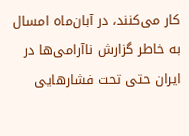کار می‌کنند، در آبان‌ماه امسال به خاطر گزارش ناآرامی‌ها در ایران حتی تحت فشارهایی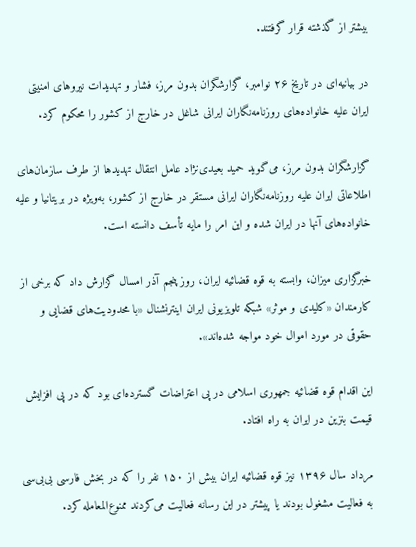بیشتر از گذشته قرار گرفتند.

در بیانیه‌ای در تاریخ ۲۶ نوامبر، گزارشگران بدون مرز، فشار و تهدیدات نیروهای امنیتی ایران علیه خانواده‌های روزنامه‌نگاران ایرانی شاغل در خارج از کشور را محکوم کرد.

گزارشگران بدون مرز، می‌گوید حمید بعیدی‌نژاد عامل انتقال تهدیدها از طرف سازمان‌های اطلاعاتی ایران علیه روزنامه‌نگاران ایرانی مستقر در خارج از کشور، به‌ویژه در بریتانیا و علیه خانواده‌های آنها در ایران شده و این امر را مایه تأسف دانسته است.

خبرگزاری میزان، وابسته به قوه قضائیه ایران، روز پنجم آذر امسال گزارش داد که برخی از کارمندان «کلیدی و موثر» شبکه تلویزیونی ایران اینترنشنال «با محدودیت‌های قضایی و حقوقی در مورد اموال خود مواجه شده‌اند».

این اقدام قوه قضائیه جمهوری اسلامی در پی اعتراضات گسترده‌ای بود که در پی افزایش قیمت بنزین در ایران به راه افتاد.

مرداد سال ۱۳۹۶ نیز قوه قضائیه ایران بیش از ۱۵۰ نفر را که در بخش فارسی بی‌بی‌سی به فعالیت مشغول بودند یا پیشتر در این رسانه فعالیت می‌کردند ممنوع‌المعامله کرد.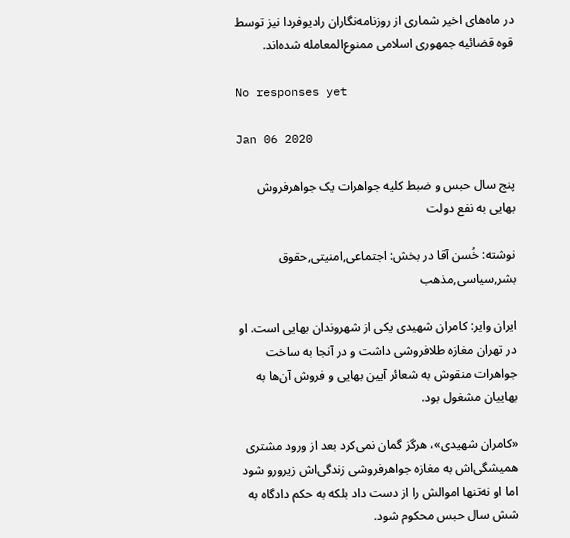در ماه‌های اخیر شماری از روزنامه‌نگاران رادیوفردا نیز توسط قوه قضائیه جمهوری اسلامی ممنوع‌المعامله شده‌اند.

No responses yet

Jan 06 2020

پنج سال حبس و ضبط کلیه جواهرات یک جواهرفروش بهایی به نفع دولت

نوشته: خُسن آقا در بخش: اجتماعی,امنیتی,حقوق بشر,سیاسی,مذهب

ایران وایر: کامران شهیدی یکی از شهروندان بهایی است. او در تهران مغازه طلافروشی داشت و در آنجا به ساخت جواهرات منقوش به شعائر آیین بهایی و فروش آن‌ها به بهاییان مشغول بود.

«کامران شهیدی»، هرگز گمان نمی‌کرد بعد از ورود مشتری همیشگی‌اش به مغازه جواهرفروشی زندگی‌اش زیرورو شود اما او نه‌تنها اموالش را از دست داد بلکه به حکم دادگاه به شش سال حبس محکوم شود.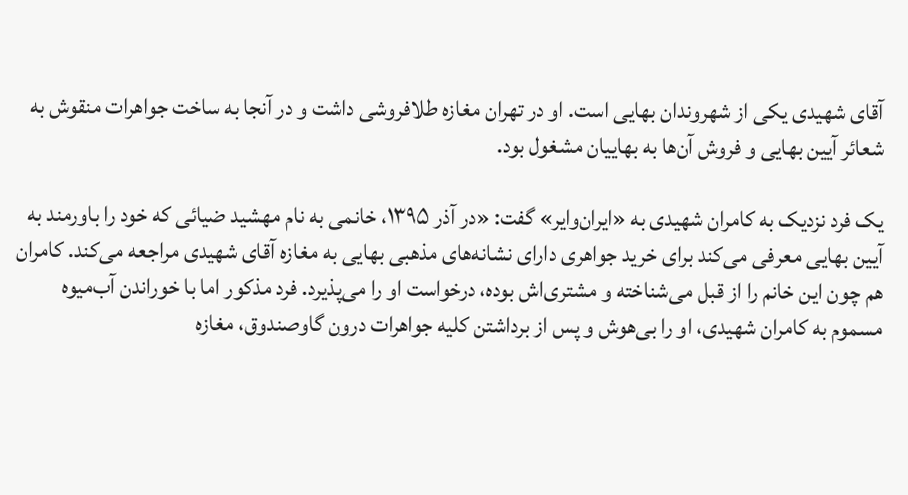آقای شهیدی یکی از شهروندان بهایی است. او در تهران مغازه طلافروشی داشت و در آنجا به ساخت جواهرات منقوش به شعائر آیین بهایی و فروش آن‌ها به بهاییان مشغول بود.

یک فرد نزدیک به کامران شهیدی به «ایران‌وایر» گفت: «در آذر ۱۳۹۵، خانمی به نام مهشید ضیائی که خود را باورمند به آیین بهایی معرفی می‌کند برای خرید جواهری دارای نشانه‌های مذهبی بهایی به مغازه آقای شهیدی مراجعه می‌کند. کامران هم چون این خانم را از قبل می‌شناخته و مشتری‌اش بوده، درخواست او را می‌پذیرد. فرد مذکور اما با خوراندن آب‌میوه‌ مسموم به کامران شهیدی، او را بی‌هوش و پس از برداشتن کلیه جواهرات درون گاوصندوق، مغازه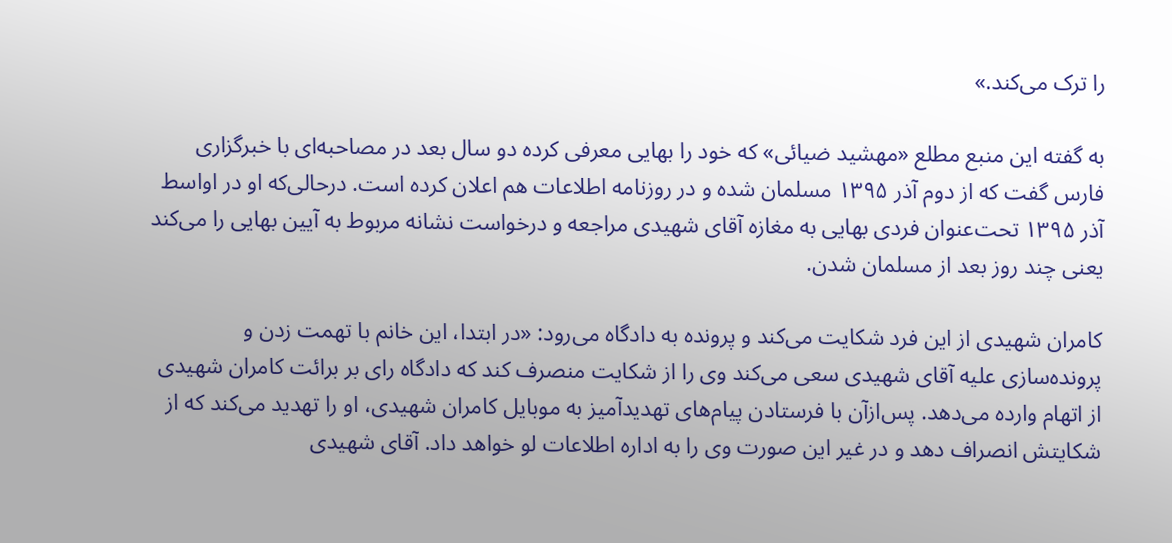را ترک می‌کند.»

به گفته این منبع مطلع «مهشید ضیائی» که خود را بهایی معرفی کرده دو سال بعد در مصاحبه‌ای با خبرگزاری فارس گفت که از دوم آذر ۱۳۹۵ مسلمان شده و در روزنامه اطلاعات هم اعلان کرده است. درحالی‌که او در اواسط آذر ۱۳۹۵ تحت‌عنوان فردی بهایی به مغازه آقای شهیدی مراجعه و درخواست نشانه‌ مربوط به آیین بهایی را می‌کند یعنی چند روز بعد از مسلمان شدن.

کامران شهیدی از این فرد شکایت می‌کند و پرونده‌ به دادگاه می‌رود: «در ابتدا، این خانم با تهمت زدن و پرونده‌سازی علیه آقای شهیدی سعی می‌کند وی را از شکایت منصرف کند که دادگاه رای بر برائت کامران شهیدی از اتهام وارده می‌دهد. پس‌ازآن با فرستادن پیام‌های تهدیدآمیز به موبایل کامران شهیدی، او را تهدید می‌کند که از شکایتش انصراف دهد و در غیر این صورت وی را به اداره اطلاعات لو خواهد داد. آقای شهیدی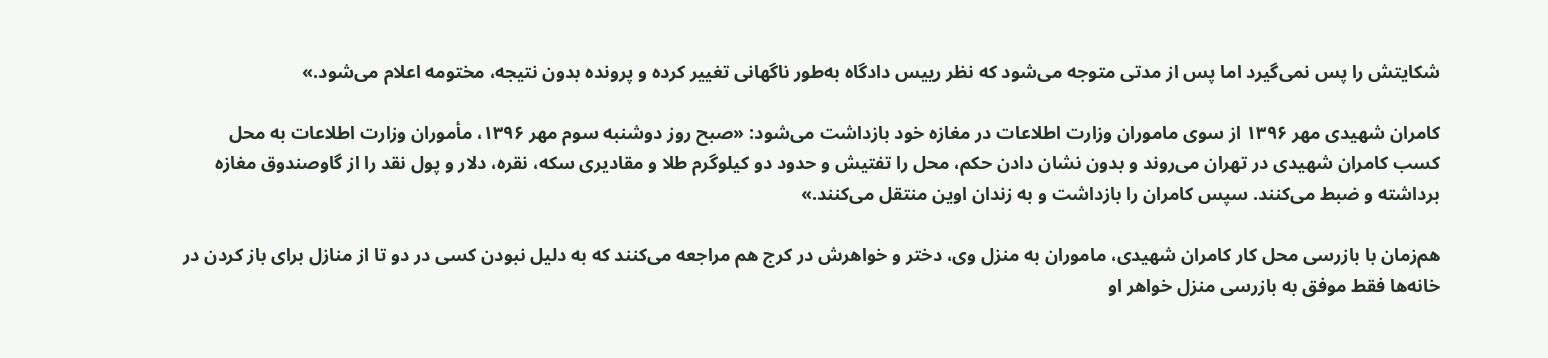شکایتش را پس نمی‌گیرد اما پس از مدتی متوجه می‌شود که نظر رییس دادگاه به‌طور ناگهانی تغییر کرده و پرونده بدون نتیجه، مختومه اعلام می‌شود.»

کامران شهیدی مهر ۱۳۹۶ از سوی ماموران وزارت اطلاعات در مغازه خود بازداشت می‌شود: «صبح روز دوشنبه سوم مهر ۱۳۹۶، مأموران وزارت اطلاعات به محل کسب کامران شهیدی در تهران می‌روند و بدون نشان دادن حکم، محل را تفتیش و حدود دو کیلوگرم طلا و مقادیری سکه، نقره، دلار و پول نقد را از گاوصندوق مغازه برداشته و ضبط می‌کنند. سپس کامران را بازداشت و به زندان اوین منتقل می‌کنند.»

هم‌زمان با بازرسی محل کار کامران شهیدی، ماموران به منزل وی، دختر و خواهرش در کرج هم مراجعه می‌کنند که به دلیل نبودن کسی در دو تا از منازل برای باز کردن در خانه‌ها فقط موفق به بازرسی منزل خواهر او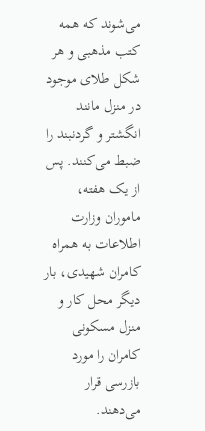می‌شوند که همه کتب‌ مذهبی و هر شکل طلای موجود در منزل مانند انگشتر و گردنبند را ضبط می‌کنند. پس از یک هفته، ماموران وزارت اطلاعات به همراه کامران شهیدی، بار دیگر محل کار و منزل مسکونی کامران را مورد بازرسی قرار می‌دهند.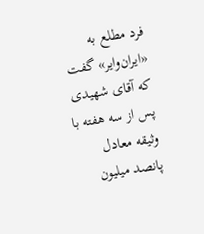فرد مطلع به «ایران‌وایر» گفت که آقای شهیدی پس از سه هفته با وثیقه معادل پانصد میلیون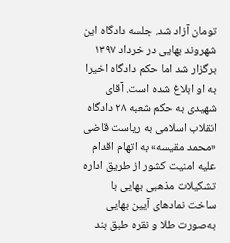تومان آزاد شد. جلسه دادگاه این شهروند بهایی در خرداد ۱۳۹۷ برگزار شد اما حکم دادگاه اخیرا به او ابلاغ شده است. آقای شهیدی به حکم شعبه ۲۸ دادگاه انقلاب اسلامی به ریاست قاضی «محمد مقیسه» به اتهام اقدام علیه امنیت کشور از طریق اداره تشکیلات مذهبی بهایی با ساخت نمادهای آیین بهایی به‌صورت طلا و نقره طبق بند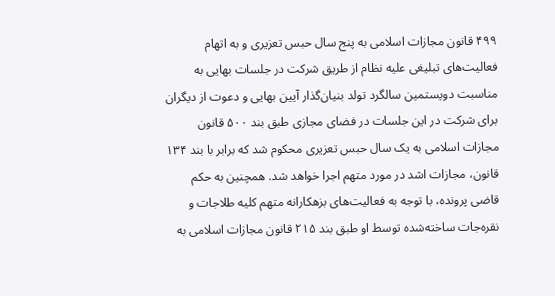۴۹۹ قانون مجازات اسلامی به پنج سال حبس تعزیری و به اتهام فعالیت‌های تبلیغی علیه نظام از طریق شرکت در جلسات بهایی به مناسبت دویستمین سالگرد تولد بنیان‌گذار آیین بهایی و دعوت از دیگران برای شرکت در این جلسات در فضای مجازی طبق بند ۵۰۰ قانون مجازات اسلامی به یک سال حبس تعزیری محکوم شد که برابر با بند ۱۳۴ قانون، مجازات اشد در مورد متهم اجرا خواهد شد. همچنین به حکم قاضی پرونده، با توجه به فعالیت‌های بزهکارانه متهم کلیه طلاجات و نقره‌جات ساخته‌شده توسط او طبق بند ۲۱۵ قانون مجازات اسلامی به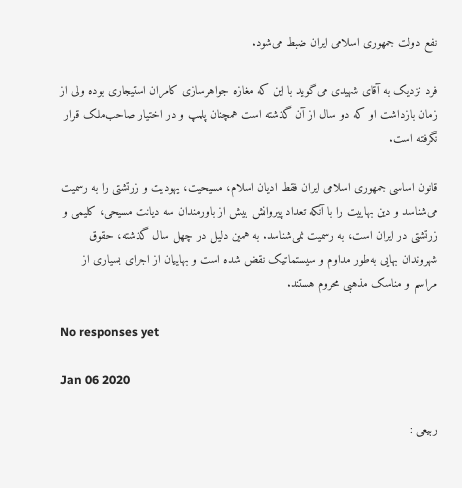نفع دولت جمهوری اسلامی ایران ضبط می‌شود.

فرد نزدیک به آقای شهیدی می‌گوید با این که مغازه جواهرسازی کامران استیجاری بوده ولی از زمان بازداشت او که دو سال از آن گذشته است همچنان پلمپ و در اختیار صاحب‌ملک قرار نگرفته است.

قانون اساسی جمهوری اسلامی ایران فقط ادیان اسلام، مسیحیت، یهودیت و زرتشتی را به رسمیت می‌شناسد و دین بهاییت را با آنکه تعداد پیروانش بیش از باورمندان سه دیانت مسیحی، کلیمی و زرتشتی در ایران است، به رسمیت نمی‌شناسد. به همین دلیل در چهل سال گذشته، حقوق شهروندان بهایی به‌طور مداوم و سیستماتیک نقض شده است و بهاییان از اجرای بسیاری از مراسم و مناسک مذهبی محروم هستند.

No responses yet

Jan 06 2020

ربیعی :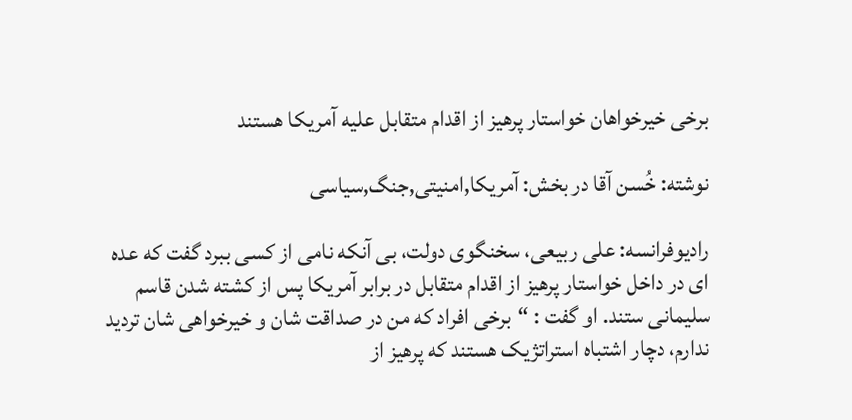برخی خیرخواهان خواستار پرهیز از اقدام متقابل علیه آمریکا هستند

نوشته: خُسن آقا در بخش: آمریکا,امنیتی,جنگ,سیاسی

رادیوفرانسه: علی ربیعی، سخنگوی دولت، بی آنکه نامی از کسی ببرد گفت که عده ای در داخل خواستار پرهیز از اقدام متقابل در برابر آمریکا پس از کشته شدن قاسم سلیمانی ستند. او گفت : “برخی افراد که من در صداقت شان و خیرخواهی شان تردید ندارم، دچار اشتباه استراتژیک هستند که پرهیز از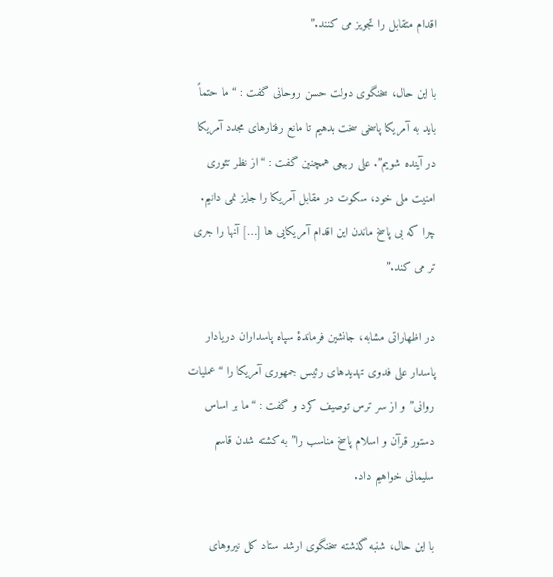اقدام متقابل را تجویز می کنند.”

با این حال، سخنگوی دولت حسن روحانی گفت : “ما حتماً باید به آمریکا پاسخی سخت بدهیم تا مانع رفتارهای مجدد آمریکا در آینده شویم”. علی ربیعی همچنین گفت : “از نظر تئوری امنیت ملی خود، سکوت در مقابل آمریکا را جایز نمی دانیم. چرا که بی پاسخ ماندن این اقدام آمریکایی ها […] آنها را جری تر می کند.”

در اظهاراتی مشابه، جانشین فرماندۀ سپاه پاسداران دریادار پاسدار علی فدوی تهدیدهای رئیس جمهوری آمریکا را “عملیات روانی” و از سر ترس توصیف کرد و گفت : “ما بر اساس دستور قرآن و اسلام پاسخ مناسب را” به کشته شدن قاسم سلیمانی خواهیم داد.

با این حال، شنبه گذشته سخنگوی ارشد ستاد کل نیروهای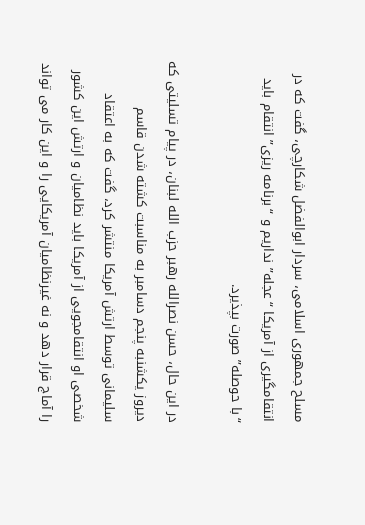مسلح جمهوری اسلامی، سردار ابوالفضل شکارچی، گفت که در انتقامگیری از آمریکا “عجله” نداریم و “برنامه ریزی” انتقام باید “با حوصله” صورت بپذیرد.

در این حال، حسن نصرالله رهبر حزب الله لبنان، در پیام تسلیتی که دیروز یکشنبه پنجم دسامبر به مناسبت کشته شدن قاسم سلیمانی توسط ارتش آمریکا منتشر کرد، گفت که به اعتقاد شخصی او انتقامجویی از آمریکا باید نظامیان و ارتش این کشور را آماج قرار دهد و نه غیرنظامیان آمریکایی را و این کار می تواند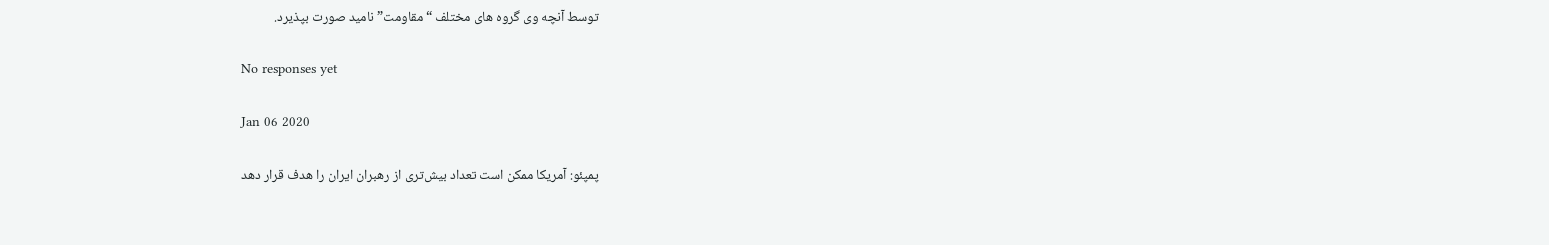توسط آنچه وی گروه های مختلف “مقاومت” نامید صورت بپذیرد.

No responses yet

Jan 06 2020

پمپئو: آمریکا ممکن است تعداد بیش‌تری از رهبران ایران را هدف قرار دهد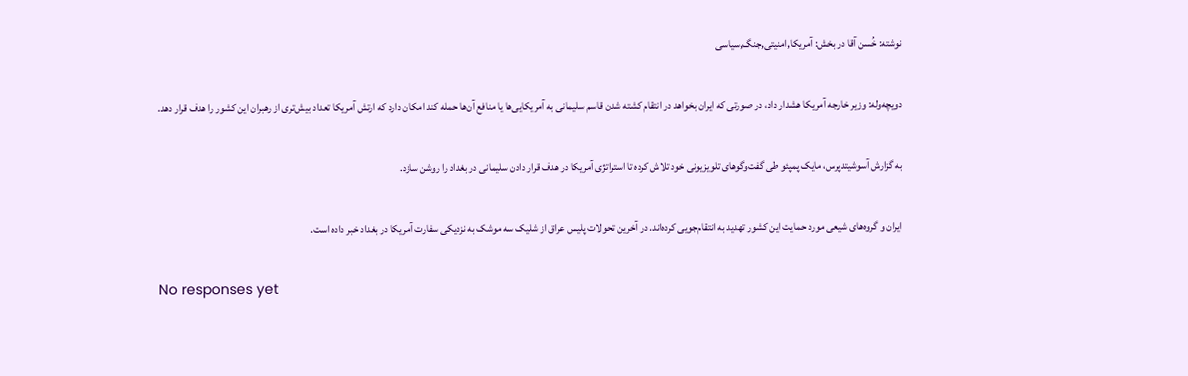نوشته: خُسن آقا در بخش: آمریکا,امنیتی,جنگ,سیاسی

دویچه‌وله: وزیر خارجه آمریکا هشدار داد، در صورتی که ایران بخواهد در انتقام کشته شدن قاسم سلیمانی به آمریکایی‌ها یا منافع آن‌ها حمله کند امکان دارد که ارتش آمریکا تعداد بیش‌تری از رهبران این کشور را هدف قرار دهد.

به گزارش آسوشیتدپرس، مایک پمپئو طی گفت‌وگوهای تلویزیونی خود تلاش کرده تا استراتژی آمریکا در هدف قرار دادن سلیمانی در بغداد را روشن سازد.

ایران و گروه‌های شیعی مورد حمایت این کشور تهدید به انتقام‌جویی کرده‌اند. در آخرین تحولات پلیس عراق از شلیک سه موشک به نزدیکی سفارت آمریکا در بغداد خبر داده است.

No responses yet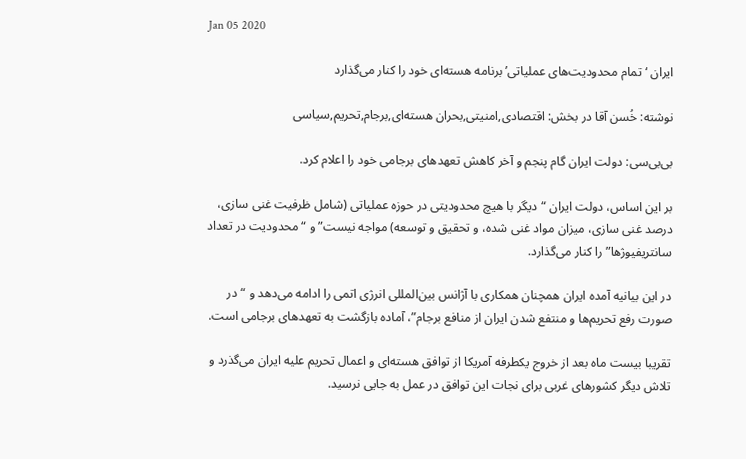Jan 05 2020

ایران ‘تمام محدودیت‌های عملیاتی’ برنامه هسته‌ای خود را کنار می‌گذارد

نوشته: خُسن آقا در بخش: اقتصادی,امنیتی,بحران هسته‌ای,برجام,تحریم,سیاسی

بی‌بی‌سی: دولت ایران گام‌ پنجم و آخر کاهش تعهدهای برجامی خود را اعلام کرد.

بر این اساس، دولت ایران “دیگر با هیچ محدودیتی در حوزه عملیاتی (شامل ظرفیت غنی سازی، درصد غنی سازی، میزان مواد غنی شده، و تحقیق و توسعه) مواجه نیست” و “محدودیت در تعداد سانتریفیوژها” را کنار می‌گذارد.

در این بیانیه آمده ایران همچنان همکاری با آژانس بین‌المللی انرژی اتمی را ادامه می‌دهد و “در صورت رفع تحریم‌‍‌ها و منتفع شدن ایران از منافع برجام”، آماده بازگشت به تعهدهای برجامی است.

تقریبا بیست ماه بعد از خروج یکطرفه آمریکا از توافق هسته‌ای و اعمال تحریم علیه ایران می‌گذرد و تلاش‌ دیگر کشورهای غربی برای نجات این توافق در عمل به جایی نرسید.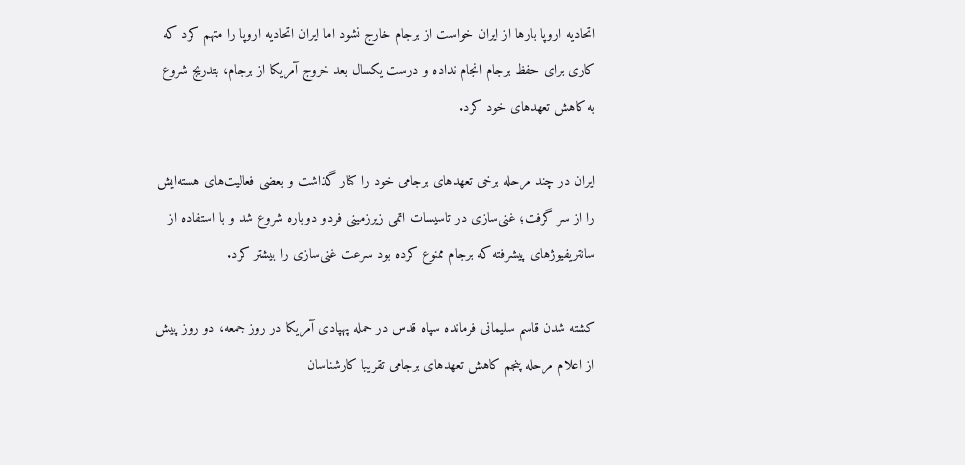اتحادیه اروپا بارها از ایران خواست از برجام خارج نشود اما ایران اتحادیه اروپا را متهم کرد که کاری برای حفظ برجام انجام نداده و درست یکسال بعد خروج آمریکا از برجام، بتدریج شروع به کاهش تعهدهای خود کرد.

ایران در چند مرحله برخی تعهدهای برجامی خود را کنار گذاشت و بعضی فعالیت‌های هسته‌ایش را از سر گرفت؛ غنی‌سازی در تاسیسات اتمی زیرزمینی فردو دوباره شروع شد و با استفاده از سانتریفیوژهای پیشرفته‌ که برجام ممنوع کرده بود سرعت غنی‌سازی را بیشتر کرد.

کشته شدن قاسم سلیمانی فرمانده سپاه قدس در حمله پهپادی آمریکا در روز جمعه، دو روز پیش از اعلام مرحله پنجم کاهش تعهدهای برجامی تقریبا کارشناسان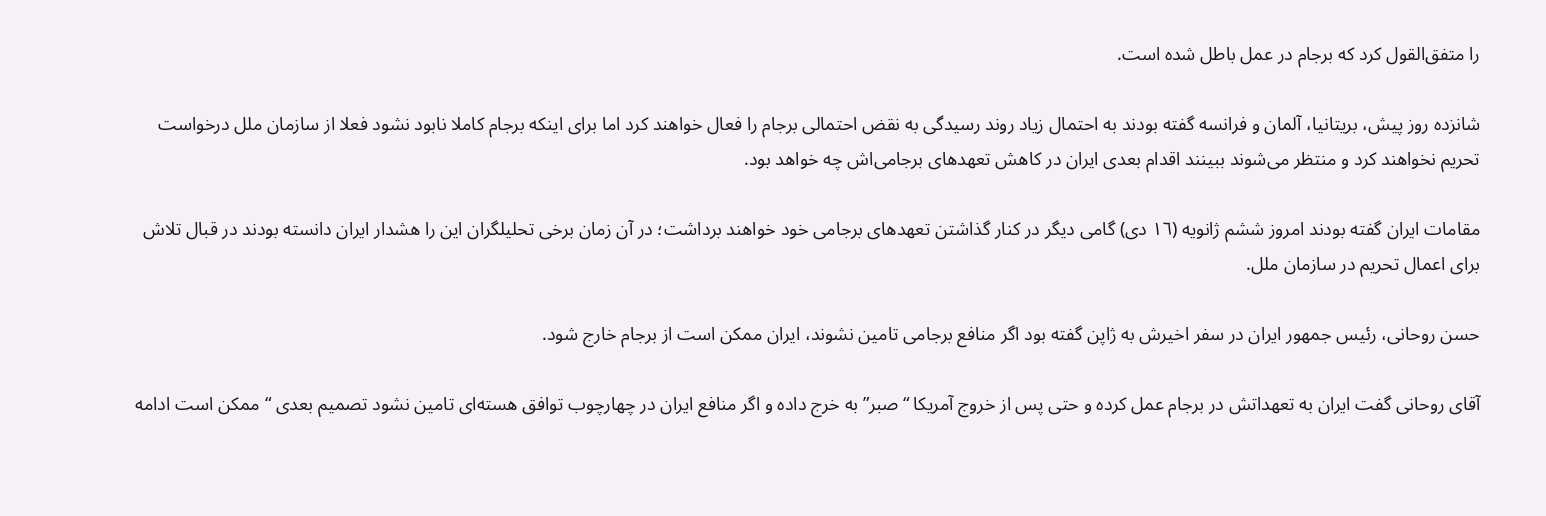را متفق‌القول کرد که برجام در عمل باطل شده است.

شانزده روز پیش، بریتانیا، آلمان و فرانسه گفته بودند به احتمال زیاد روند رسیدگی به نقض احتمالی برجام را فعال خواهند کرد اما برای اینکه برجام کاملا نابود نشود فعلا از سازمان ملل درخواست تحریم نخواهند کرد و منتظر می‌شوند ببینند اقدام بعدی ایران در کاهش تعهدهای برجامی‌اش چه خواهد بود.

مقامات ایران گفته‌ بودند امروز ششم ژانویه (١٦ دی) گامی دیگر در کنار گذاشتن تعهدهای برجامی خود خواهند برداشت؛ در آن زمان برخی تحلیلگران این را هشدار ایران دانسته بودند در قبال تلاش برای اعمال تحریم‌ در سازمان ملل.

حسن روحانی، رئیس جمهور ایران در سفر اخیرش به ژاپن گفته بود اگر منافع برجامی تامین نشوند، ایران ممکن است از برجام خارج شود.

آقای روحانی گفت ایران به تعهداتش در برجام عمل کرده و حتی پس از خروج آمریکا “صبر” به خرج داده و اگر منافع ایران در چهارچوب توافق هسته‌ای تامین نشود تصمیم بعدی “ممکن است ادامه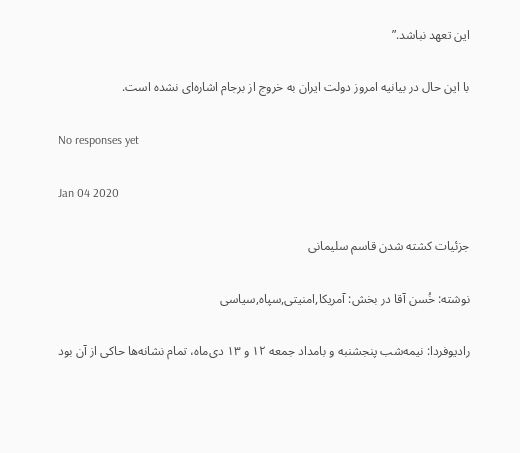این تعهد نباشد.”

با این حال در بیانیه امروز دولت ایران به خروج از برجام اشاره‌ای نشده است.

No responses yet

Jan 04 2020

جزئیات کشته شدن قاسم سلیمانی

نوشته: خُسن آقا در بخش: آمریکا,امنیتی,سپاه,سیاسی

رادیوفردا: نیمه‌شب پنجشنبه و بامداد جمعه ۱۲ و ۱۳ دی‌ماه، تمام نشانه‌ها حاکی از آن بود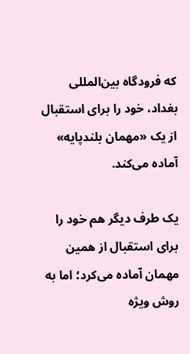که فرودگاه بین‌المللی بغداد، خود را برای استقبال از یک «مهمان بلندپایه» آماده می‌کند.

یک طرف دیگر هم خود را برای استقبال از همین مهمان آماده می‌کرد؛ اما به روش ویژه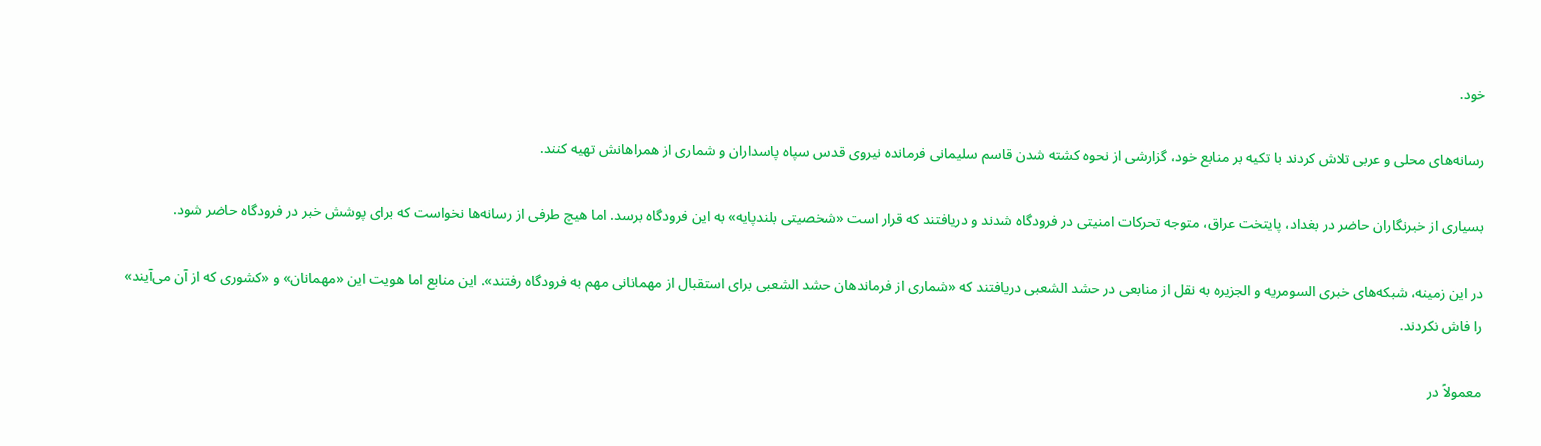خود.

رسانه‌های محلی و عربی تلاش کردند با تکیه بر منابع خود، گزارشی از نحوه کشته شدن قاسم سلیمانی فرمانده نیروی قدس سپاه پاسداران و شماری از همراهانش تهیه کنند.

بسیاری از خبرنگاران حاضر در بغداد، پایتخت عراق، متوجه تحرکات امنیتی در فرودگاه شدند و دریافتند که قرار است «شخصیتی بلندپایه» به این فرودگاه برسد. اما هیچ طرفی از رسانه‌ها نخواست که برای پوشش خبر در فرودگاه حاضر شود.

در این زمینه، شبکه‌های خبری السومریه و الجزیره به نقل از منابعی در حشد الشعبی دریافتند که «شماری از فرماندهان حشد الشعبی برای استقبال از مهمانانی مهم به فرودگاه رفتند». این منابع اما هویت این «مهمانان» و «کشوری که از آن می‌آیند» را فاش نکردند.

معمولاً در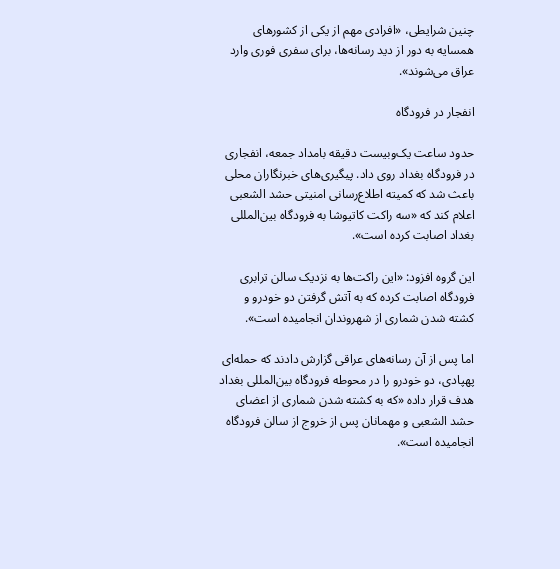چنین شرایطی، «افرادی مهم از یکی از کشورهای همسایه به دور از دید رسانه‌ها، برای سفری فوری وارد عراق می‌شوند».

انفجار در فرودگاه

حدود ساعت یک‌وبیست دقیقه بامداد جمعه، انفجاری در فرودگاه بغداد روی داد. پیگیری‌های خبرنگاران محلی باعث شد که کمیته اطلاع‌رسانی امنیتی حشد الشعبی اعلام کند که «سه راکت کاتیوشا به فرودگاه بین‌المللی بغداد اصابت کرده است».

این گروه افزود: «این راکت‌ها به نزدیک سالن ترابری فرودگاه اصابت کرده که به آتش گرفتن دو خودرو و کشته شدن شماری از شهروندان انجامیده‌ است».

اما پس از آن رسانه‌های عراقی گزارش دادند که حمله‌ای پهپادی، دو خودرو را در محوطه فرودگاه بین‌المللی بغداد هدف قرار داده «که به کشته شدن شماری از اعضای حشد الشعبی و مهمانان پس از خروج از سالن فرودگاه انجامیده است».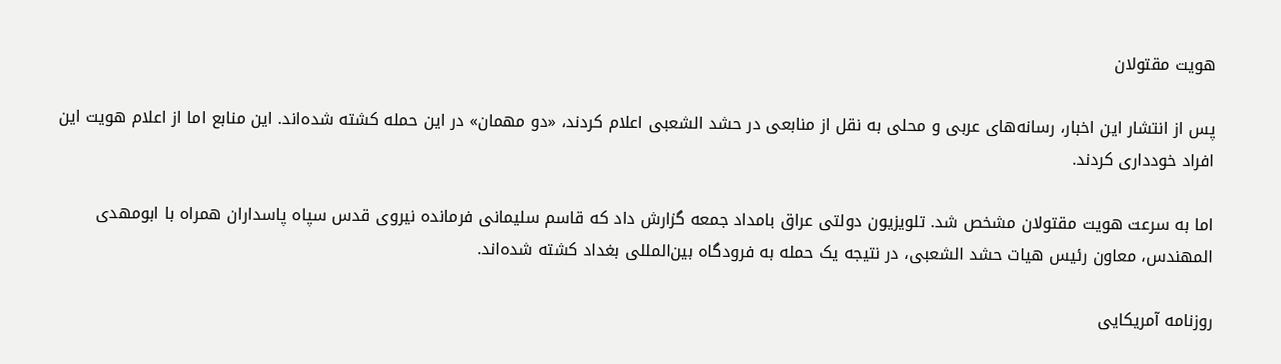هویت مقتولان

پس از انتشار این اخبار، رسانه‌های عربی و محلی به نقل از منابعی در حشد الشعبی اعلام کردند، «دو مهمان» در این حمله کشته شده‌اند. این منابع اما از اعلام هویت این افراد خودداری کردند.

اما به سرعت هویت مقتولان مشخص شد. تلویزیون دولتی عراق بامداد جمعه گزارش داد که قاسم سلیمانی فرمانده نیروی قدس سپاه پاسداران همراه با ابومهدی المهندس، معاون رئیس هیات حشد الشعبی، در نتیجه یک حمله‌ به فرودگاه بین‌المللی بغداد کشته شده‌اند.

روزنامه آمریکایی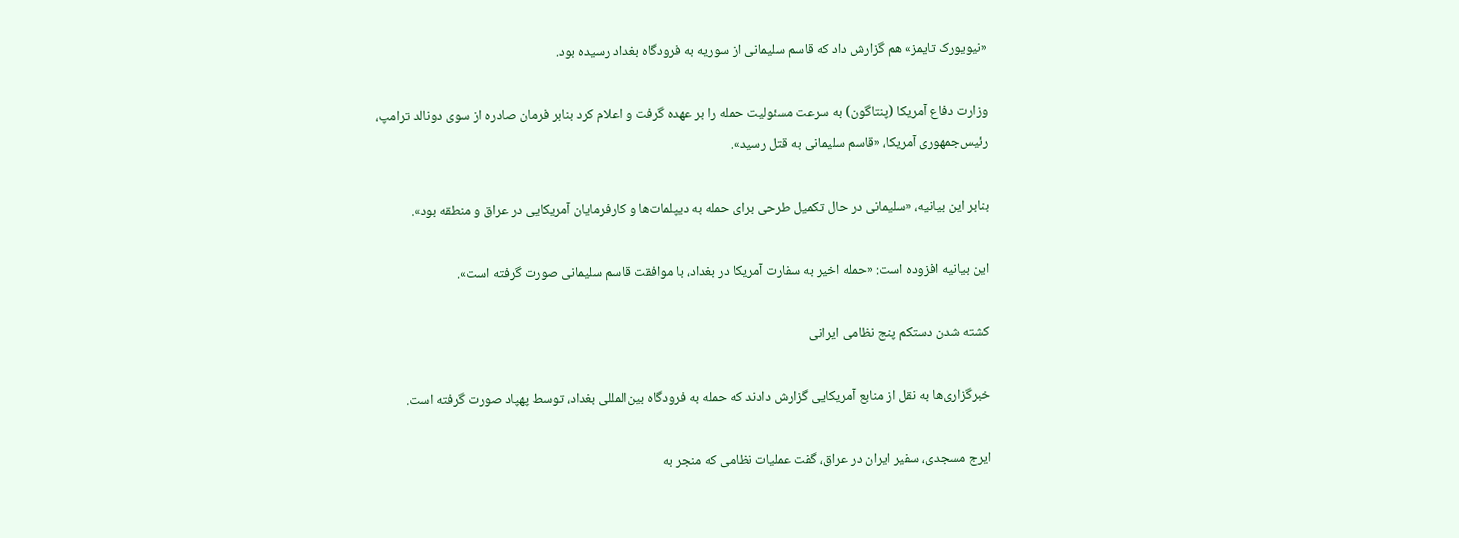«نیویورک تایمز» هم گزارش داد که قاسم سلیمانی از سوریه به فرودگاه بغداد رسیده بود.

وزارت دفاع آمریکا (پنتاگون) به سرعت مسئولیت حمله را بر عهده گرفت و اعلام کرد بنابر فرمان صادره از سوی دونالد ترامپ، رئیس‌جمهوری آمریکا، «قاسم سلیمانی به قتل رسید».

بنابر این بیانیه، «سلیمانی در حال تکمیل طرحی برای حمله به دیپلمات‌ها و کارفرمایان آمریکایی در عراق و منطقه بود».

این بیانیه افزوده‌ است: «حمله اخیر به سفارت آمریکا در بغداد، با موافقت قاسم سلیمانی صورت گرفته‌ است».

کشته شدن دستکم پنج نظامی ایرانی

خبرگزاری‌ها به نقل از منابع آمریکایی گزارش دادند که حمله به فرودگاه بین‌المللی بغداد، توسط پهپاد صورت گرفته‌ است.

ایرج مسجدی، سفیر ایران در عراق، گفت عملیات نظامی که منجر به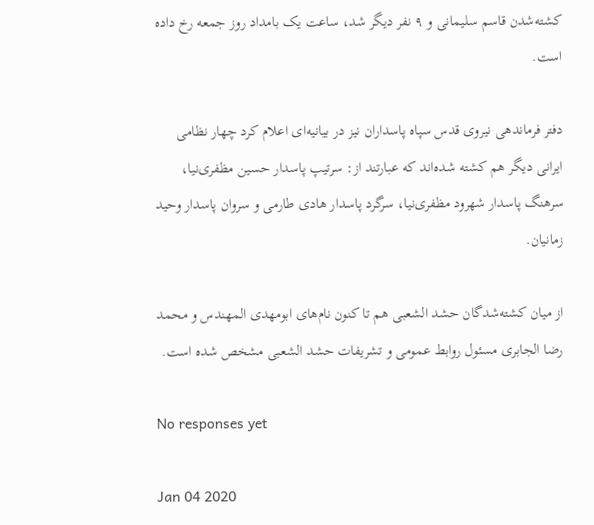کشته‌شدن قاسم سلیمانی و ۹ نفر دیگر شد، ساعت یک بامداد روز جمعه رخ داده‌ است.

دفتر فرماندهی نیروی قدس سپاه پاسداران نیز در بیانیه‌ای اعلام کرد چهار نظامی ایرانی دیگر هم کشته شده‌اند که عبارتند از: سرتیپ پاسدار حسین مظفری‌نیا، سرهنگ پاسدار شهرود مظفری‌نیا، سرگرد پاسدار هادی طارمی و سروان پاسدار وحید زمانیان.

از میان کشته‌شدگان حشد الشعبی هم تا کنون نام‌های ابومهدی المهندس و محمد رضا الجابری مسئول روابط عمومی و تشریفات حشد الشعبی مشخص شده‌ است.

No responses yet

Jan 04 2020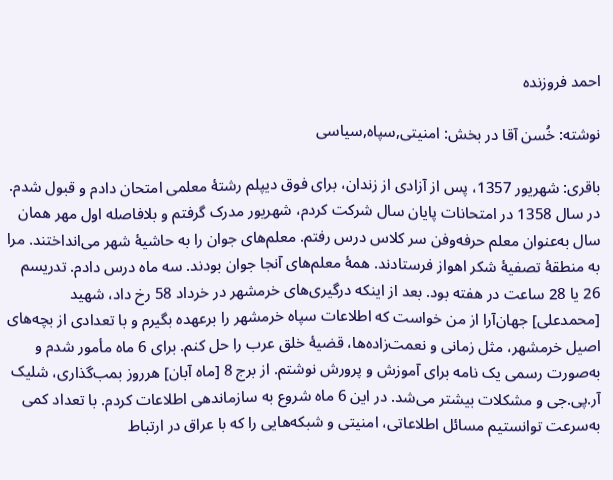احمد فروزنده

نوشته: خُسن آقا در بخش: امنیتی,سپاه,سیاسی

باقری: شهریور 1357، پس از آزادی از زندان، برای فوق دیپلم رشتۀ معلمی امتحان دادم و قبول شدم. در سال 1358 در امتحانات پایان سال شرکت کردم، شهریور مدرک گرفتم و بلافاصله اول مهر همان سال به‌عنوان معلم حرفه‌و‌فن سر کلاس درس رفتم. معلم‌های جوان را به حاشیۀ شهر می‌انداختند. مرا به منطقۀ تصفیۀ شکر اهواز فرستادند. همۀ معلم‌های آنجا جوان بودند. سه ماه درس دادم. تدریسم 26 یا 28 ساعت در هفته بود. بعد از اینکه درگیری‌های خرمشهر در خرداد 58 رخ داد، شهید [محمدعلی] جهان‌آرا از من خواست که اطلاعات سپاه خرمشهر را بر‌عهده بگیرم و با تعدادی از بچه‌های اصیل خرمشهر، مثل زمانی و نعمت‌زاده‌ها، قضیۀ خلق عرب را حل کنم. برای 6 ماه مأمور شدم و به‌صورت رسمی یک نامه برای آموزش و پرورش نوشتم. از برج 8 [ماه آبان] هرروز بمب‌گذاری، شلیک آر.پی.جی و مشکلات بیشتر می‌شد. در این 6 ماه شروع به سازماندهی اطلاعات کردم. با تعداد کمی به‌سرعت توانستیم مسائل اطلاعاتی، امنیتی و شبکه‌هایی را که با عراق در ارتباط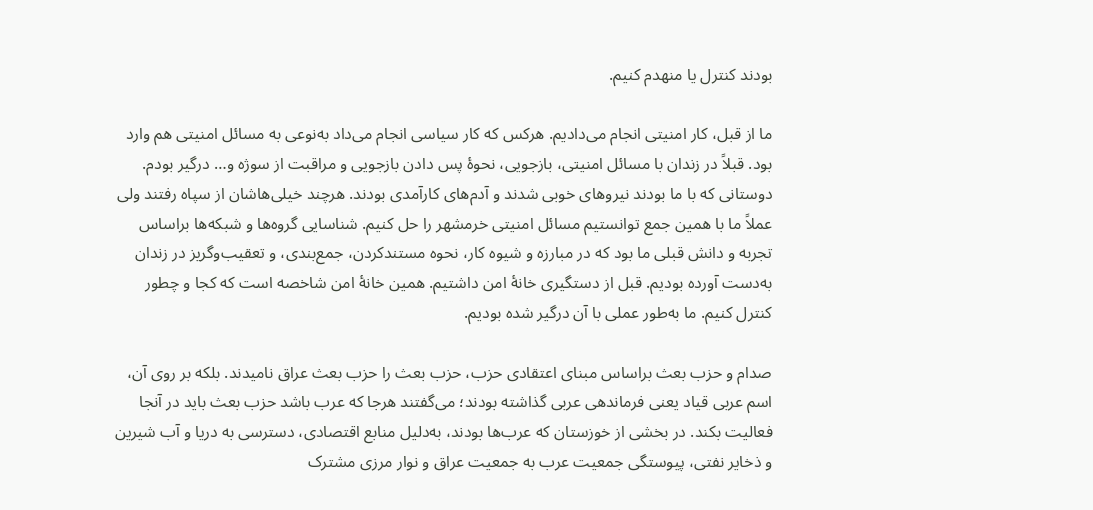بودند کنترل یا منهدم‌ کنیم.

ما از قبل، کار امنیتی انجام می‌دادیم. هرکس که کار سیاسی انجام می‌داد به‌نوعی به مسائل امنیتی هم وارد بود. قبلاً در زندان با مسائل امنیتی، بازجویی، نحوۀ پس دادن بازجویی و مراقبت از سوژه و… درگیر بودم. دوستانی که با ما بودند نیروهای خوبی شدند و آدم‌های کارآمدی بودند. هرچند خیلی‌هاشان از سپاه رفتند ولی عملاً ما با همین جمع توانستیم مسائل امنیتی خرمشهر را حل کنیم. شناسایی گروه‌ها و شبکه‌ها براساس تجربه و دانش قبلی ما بود که در مبارزه و شیوه کار، نحوه مستند‌کردن، جمع‌بندی، و تعقیب‌و‌گریز در زندان به‌دست آورده بودیم. قبل از دستگیری خانۀ امن داشتیم. همین خانۀ امن شاخصه است که کجا و چطور کنترل کنیم. ما به‌طور عملی با آن درگیر شده بودیم.

صدام و حزب بعث براساس مبنای اعتقادی حزب، حزب بعث را حزب بعث عراق نامیدند. بلکه بر روی آن، اسم عربی قیاد یعنی فرماندهی عربی گذاشته بودند؛ می‌گفتند هرجا که عرب باشد حزب بعث باید در آنجا فعالیت بکند. در بخشی از خوزستان که عرب‌ها بودند، به‌دلیل منابع اقتصادی، دسترسی به دریا و آب شیرین و ذخایر نفتی، پیوستگی جمعیت عرب به جمعیت عراق و نوار مرزی مشترک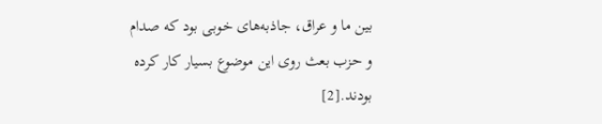بین ما و عراق، جاذبه‌های خوبی بود که صدام و حزب بعث روی این موضوع بسیار کار کرده بودند.[2]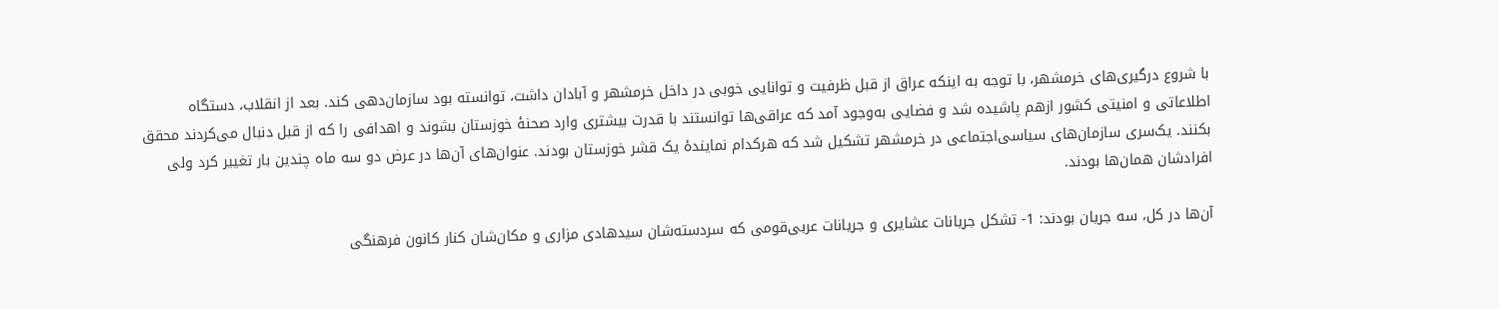با شروع درگیری‌های خرمشهر، با توجه به اینکه عراق از قبل ظرفیت و توانایی خوبی در داخل خرمشهر و آبادان داشت، توانسته بود سازمان‌دهی کند. بعد از انقلاب، دستگاه اطلاعاتی و امنیتی کشور ازهم پاشیده شد و فضایی به‌وجود آمد که عراقی‌‌ها توانستند با قدرت بیشتری وارد صحنۀ خوزستان بشوند و اهدافی را که از قبل دنبال می‌کردند محقق بکنند. یک‌سری سازمان‌های سیاسی‌اجتماعی در خرمشهر تشکیل شد که هرکدام نمایندۀ یک قشر خوزستان بودند. عنوان‌های آن‌ها در عرض دو سه ماه چندین بار تغییر کرد ولی افرادشان همان‌ها بودند.

آن‌ها در کل، سه جریان بودند: 1- تشکل جریانات عشایری و جریانات عربی‌قومی که سردسته‌‌شان سیدهادی مزاری و مکان‌شان کنار کانون فرهنگی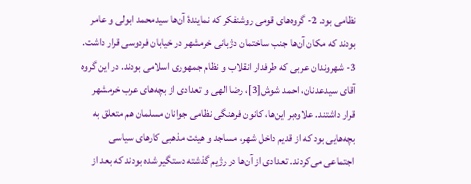نظامی بود. 2- گروه‌های قومی روشنفکر که نمایندۀ آن‌ها سیدمحمد ابولی و عامر بودند که مکان‌ آن‌ها جنب ساختمان دژبانی خرمشهر در خیابان فردوسی قرار داشت. 3- شهروندان عربی که طرفدار انقلاب و نظام جمهوری اسلامی بودند. در این گروه آقای سیدعدنان، احمد شوش[3]، رضا الهی و تعدادی از بچه‌های عرب خرمشهر قرار داشتند. علاوه‌بر این‌ها، کانون فرهنگی نظامی جوانان مسلمان هم متعلق به بچه‌هایی بود که از قدیم داخل شهر، مساجد و هیئت مذهبی کارهای سیاسی اجتماعی می‌کردند. تعدادی از آن‌ها در رژیم گذشته دستگیر شده بودند که بعد از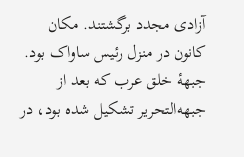آزادی مجدد برگشتند. مکان کانون در منزل رئیس ساواک بود. جبهۀ خلق عرب که بعد از جبهه‌التحریر تشکیل شده بود، در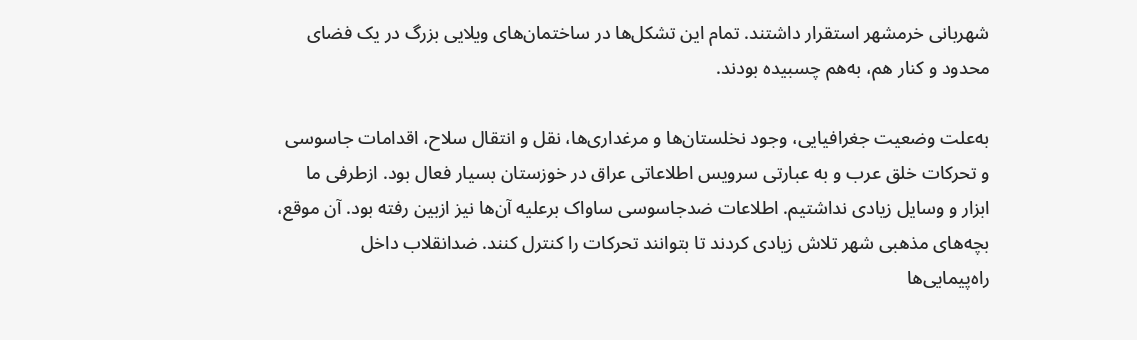شهربانی خرمشهر استقرار داشتند. تمام این تشکل‌ها در ساختمان‌های ویلایی بزرگ در یک فضای محدود و کنار هم، به‌هم چسبیده بودند.

به‌علت وضعیت جغرافیایی، وجود نخلستان‌ها و مرغداری‌ها، نقل و انتقال سلاح، اقدامات جاسوسی و تحرکات خلق ‌عرب و به عبارتی سرویس اطلاعاتی عراق در خوزستان بسیار فعال بود. ازطرفی ما ابزار و وسایل زیادی نداشتیم. اطلاعات ضدجاسوسی ساواک برعلیه آن‌ها نیز ازبین رفته بود. آن ‌موقع، بچه‌های مذهبی شهر تلاش زیادی کردند تا بتوانند تحرکات را کنترل کنند. ضدانقلاب داخل راه‌پیمایی‌ها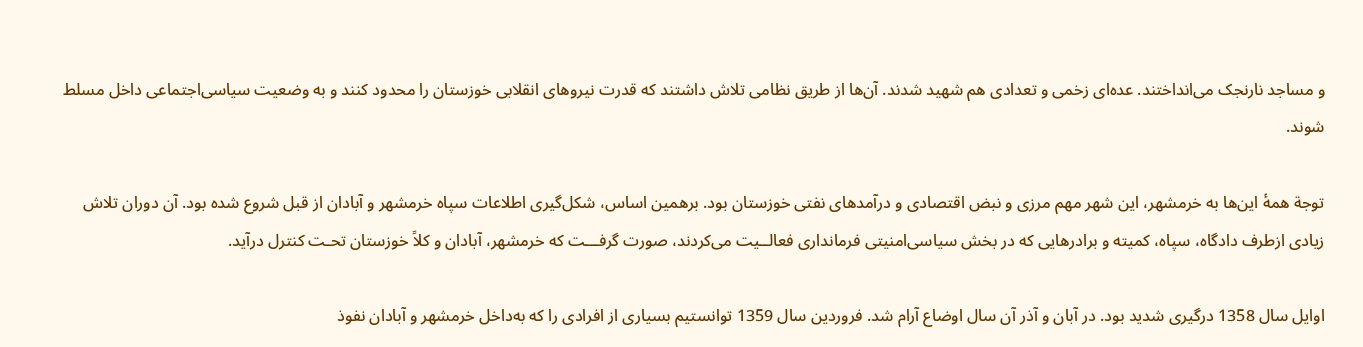و مساجد نارنجک می‌انداختند. عده‌ای زخمی و تعدادی هم شهید شدند. آن‌ها از طریق نظامی تلاش داشتند که قدرت نیروهای انقلابی خوزستان را محدود کنند و به وضعیت سیاسی‌اجتماعی داخل مسلط شوند.

توجة همۀ این‌ها به خرمشهر، این شهر مهم مرزی و نبض اقتصادی و درآمدهای نفتی خوزستان بود. برهمین اساس، شکل‌گیری اطلاعات سپاه خرمشهر و آبادان از قبل شروع شده بود. آن دوران تلاش زیادی ازطرف دادگاه، سپاه، کمیته و برادرهایی که در بخش سیاسی‌امنیتی فرمانداری فعالــیت می‌کردند، صورت گرفـــت که خرمشهر، آبادان و کلاً خوزستان تحـت کنترل درآید.

اوایل سال 1358 درگیری شدید بود. در آبان و آذر آن سال اوضاع آرام شد. فروردین سال 1359 توانستیم بسیاری از افرادی را که به‌داخل خرمشهر و آبادان نفوذ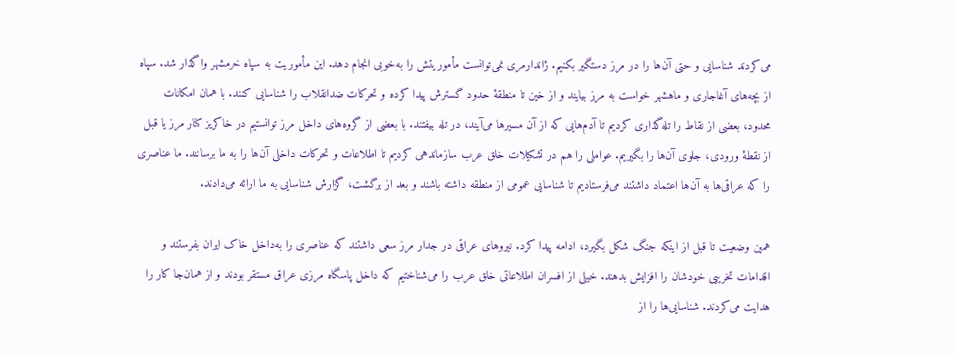می‌کردند شناسایی و حتی آن‌ها را در مرز دستگیر بکنیم. ژاندارمری نمی‌توانست مأموریتش را به‌خوبی انجام دهد. این مأموریت به سپاه خرمشهر واگذار شد. سپاه از بچه‌های آغاجاری و ماهشهر خواست به مرز بیایند و از خین تا منطقۀ حدود گسترش پیدا کرده و تحرکات ضدانقلاب را شناسایی کنند. با همان امکانات محدود، بعضی از نقاط را تله‌گذاری کردیم تا آدم‌هایی که از آن مسیرها می‌آیند، در تله بیفتند. با بعضی از گروه‌های داخل مرز توانستیم در خاکریز کنار مرز یا قبل از نقطۀ ورودی، جلوی آن‌ها را بگیریم. عواملی را هم در تشکیلات خلق عرب سازماندهی کردیم تا اطلاعات و تحرکات داخلی‌ آن‌ها را به ما برسانند. ما عناصری را که عراقی‌ها به آن‌ها اعتماد داشتند می‌‌فرستادیم تا شناسایی عمومی از منطقه داشته باشند و بعد از برگشت، گزارش شناسایی به ما ارائه می‌دادند.

همین وضعیت تا قبل از اینکه جنگ شکل بگیرد، ادامه پیدا کرد. نیروهای عراقی در جدار مرز سعی داشتند که عناصری را به‌داخل خاک ایران بفرستند و اقدامات تخریبی خودشان را افزایش بدهند. خیلی از افسران اطلاعاتی خلق عرب را می‌شناختیم که داخل پاسگاه مرزی عراق مستقر بودند و از همان‌جا کار را هدایت می‌کردند. شناسایی‌ها را از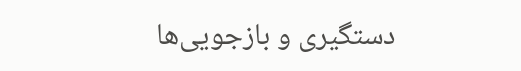دستگیری و بازجویی‌ها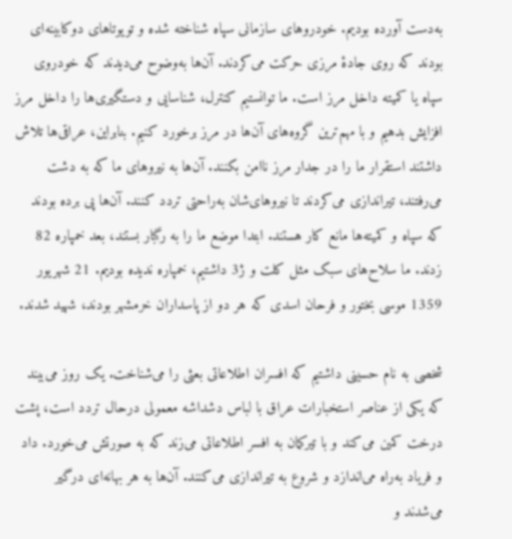به‌‌دست آورده بودیم. خودروهای سازمانی سپاه شناخته شده و تویوتاهای دوکابینه‌ای بودند که روی جادۀ مرزی حرکت می‌کردند. آن‌ها به‌وضوح می‌دیدند که خودروی سپاه یا کمیته داخل مرز است. ما توانستیم کنترل، شناسایی و دستگیری‌ها را داخل مرز افزایش بدهیم و با مهم‌ترین گروه‌های آن‌ها در مرز برخورد کنیم. بنابراین، عراقی‌ها تلاش داشتند استقرار ما را در جدار مرز ناامن بکنند. آن‌ها به نیروهای ما که به دشت می‌رفتند، تیراندازی می‌کردند تا نیروهای‌شان به‌‌راحتی تردد کنند. آن‌ها پی برده بودند که سپاه و کمیته‌ها مانع کار هستند. ابتدا موضع ما را به رگبار بستند، بعد خمپاره 82 زدند. ما سلاح‌های سبک مثل کلت و ژ3 داشتیم، خمپاره ندیده بودیم. 21 شهریور 1359 موسی بختور و فرحان اسدی که هر دو از پاسداران‌‌ خرمشهر بودند، شهید شدند.

شخصی به نام حسینی داشتیم که افسران اطلاعاتی بعثی را می‌شناخت. یک روز می‌بیند که یکی از عناصر استخبارات عراق با لباس دشداشه معمولی درحال تردد است، پشت درخت کمین می‌کند و با تیرکمان به افسر اطلاعاتی می‌زند که به صورتش می‌خورد. داد و فریاد به‌راه می‌اندازد و شروع به تیراندازی می‌کنند. آن‌ها به هر بهانه‌ای درگیر می‌شدند و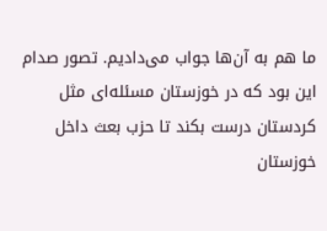ما هم به آن‌ها جواب می‌دادیم. تصور صدام این بود که در خوزستان مسئله‌ای مثل کردستان درست بکند تا حزب بعث داخل خوزستان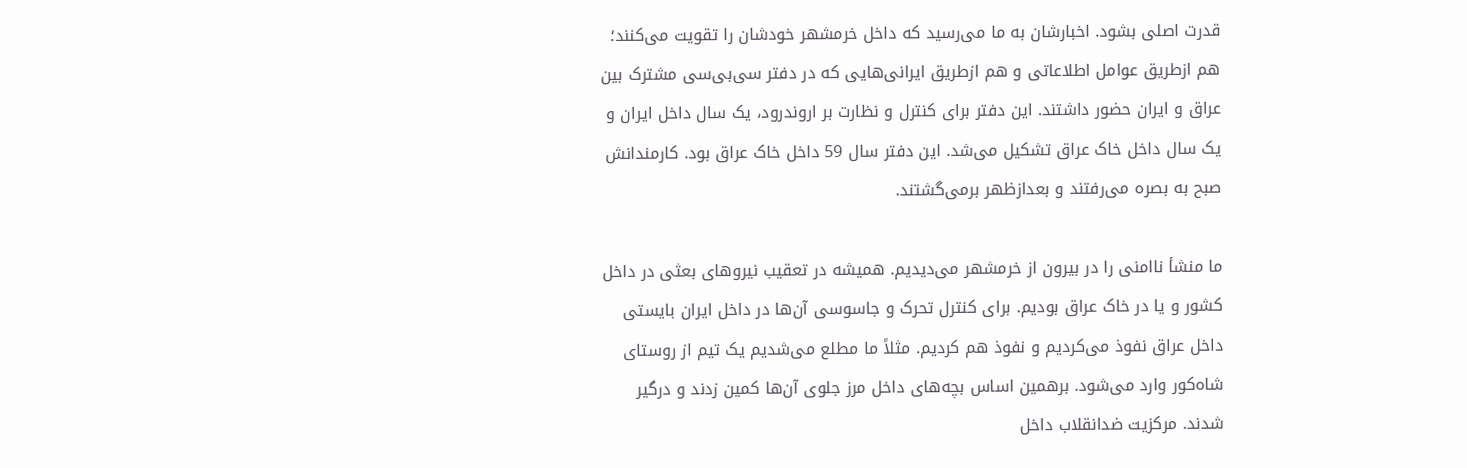قدرت اصلی بشود. اخبارشان به ما می‌رسید که داخل خرمشهر خودشان را تقویت می‌کنند؛ هم ازطریق عوامل اطلاعاتی و هم ازطریق ایرانی‌هایی که در دفتر سی‌بی‌سی مشترک بین عراق و ایران حضور داشتند. این‌ دفتر برای کنترل و نظارت بر اروندرود، یک سال داخل ایران و یک سال داخل خاک عراق تشکیل می‌شد. این دفتر سال 59 داخل خاک عراق بود. کارمندانش صبح به بصره می‌رفتند و بعدازظهر برمی‌گشتند.

ما منشأ ناامنی را در بیرون از خرمشهر می‌دیدیم. همیشه در تعقیب نیروهای بعثی در داخل کشور و یا در خاک عراق بودیم. برای کنترل تحرک و جاسوسی آن‌ها در داخل ایران بایستی داخل عراق نفوذ می‌کردیم و نفوذ هم کردیم. مثلاً ما مطلع می‌شدیم یک تیم از روستای شاه‌کور وارد می‌شود. برهمین اساس بچه‌های داخل مرز جلوی آن‌ها کمین زدند و درگیر شدند. مرکزیت ضدانقلاب داخل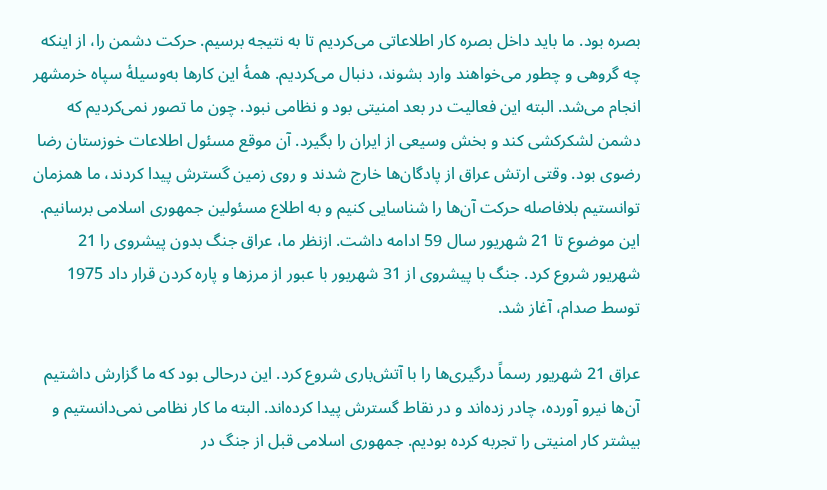بصره بود. ما باید داخل بصره کار اطلاعاتی می‌کردیم تا به نتیجه برسیم. حرکت دشمن را، از اینکه چه گروهی و چطور می‌خواهند وارد بشوند، دنبال می‌کردیم. همۀ این کارها به‌‌وسیلۀ سپاه خرمشهر انجام می‌شد. البته این فعالیت در بعد امنیتی بود و نظامی نبود. چون ما تصور نمی‌کردیم که دشمن لشکرکشی کند و بخش وسیعی‌ از ایران را بگیرد. آن ‌موقع مسئول اطلاعات خوزستان رضا رضوی بود. وقتی ارتش عراق از پادگان‌ها خارج شدند و روی زمین گسترش پیدا کردند، ما همزمان توانستیم بلافاصله حرکت آن‌ها را شناسایی کنیم و به اطلاع مسئولین جمهوری اسلامی برسانیم. این موضوع تا 21 شهریور سال 59 ادامه داشت. ازنظر ما، عراق جنگ بدون پیشروی را 21 شهریور شروع کرد. جنگ با پیشروی از 31 شهریور با عبور از مرزها و پاره کردن قرار داد 1975 توسط صدام، آغاز شد.

عراق 21 شهریور رسماً درگیری‌ها را با آتش‌باری شروع کرد. این درحالی بود که ما گزارش داشتیم آن‌ها نیرو آورده، چادر زده‌اند و در نقاط گسترش پیدا ‌کرده‌اند. البته ما کار نظامی نمی‌دانستیم و بیشتر کار امنیتی را تجربه کرده بودیم. جمهوری اسلامی قبل از جنگ در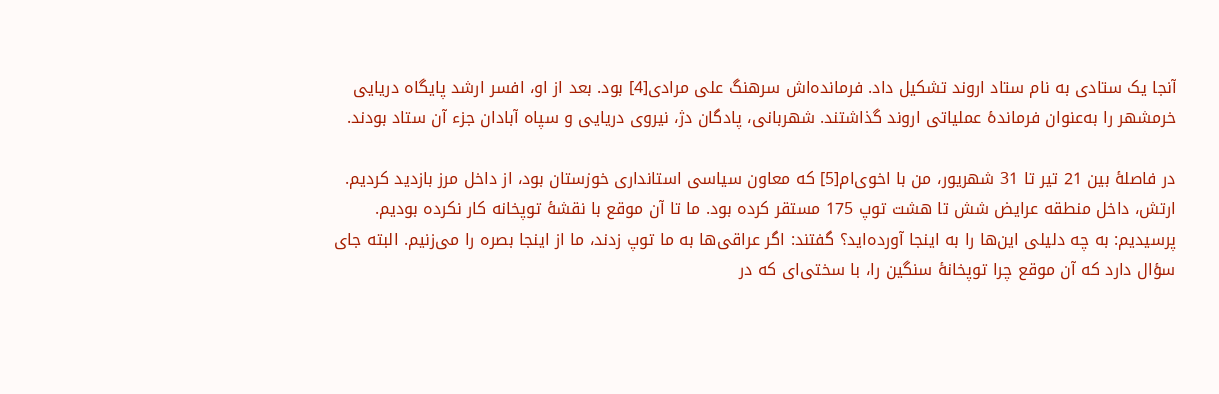آنجا یک ستادی به نام ستاد اروند تشکیل داد. فرمانده‌اش سرهنگ علی مرادی[4] بود. بعد از او، افسر ارشد پایگاه دریایی خرمشهر را به‌عنوان فرماندۀ عملیاتی اروند گذاشتند. شهربانی، پادگان دژ، نیروی دریایی و سپاه آبادان جزء آن ستاد بودند.

در فاصلۀ بین 21 تیر تا 31 شهریور، من با اخوی‌ام[5] که معاون سیاسی استانداری خوزستان بود، از داخل مرز بازدید کردیم. ارتش، داخل منطقه عرایض شش تا هشت توپ ‌175 مستقر کرده بود. ما تا آن ‌موقع با نقشۀ توپخانه کار نکرده بودیم. پرسیدیم: به چه دلیلی این‌ها را به اینجا آورده‌اید؟ گفتند: اگر عراقی‌ها به ما توپ زدند، ما از اینجا بصره را می‌زنیم. البته جای سؤال دارد که آن‌ موقع چرا توپخانۀ‌ سنگین را، با سختی‌ای که در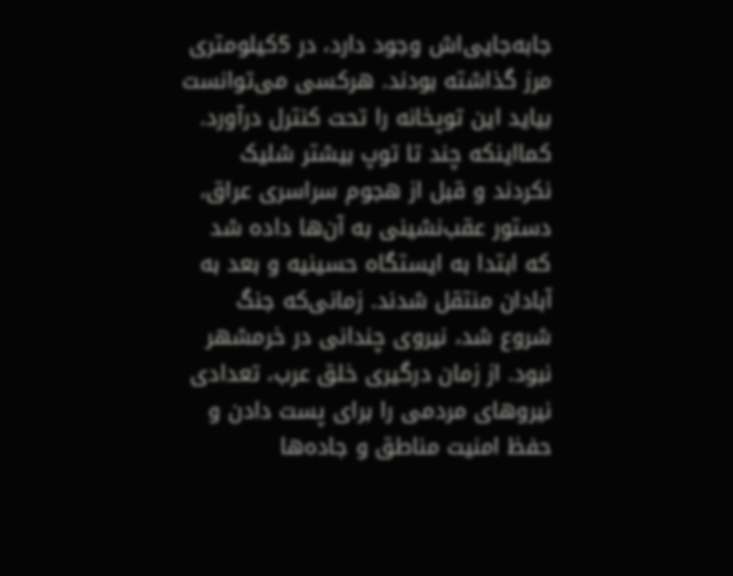جابه‌جایی‌اش وجود دارد، در 5کیلومتری مرز گذاشته بودند. هرکسی می‌توانست بیاید این توپخانه را تحت کنترل درآورد. کمااینکه چند تا توپ بیشتر شلیک نکردند و قبل از هجوم سراسری عراق، دستور عقب‌نشینی به آن‌ها داده شد که ابتدا به ایستگاه حسینیه و بعد به آبادان منتقل شدند. زمانی‌که جنگ شروع شد، نیروی چندانی در خرمشهر نبود. از زمان درگیری خلق عرب، تعدادی نیروهای مردمی را برای پست دادن و حفظ امنیت مناطق و جاده‌ها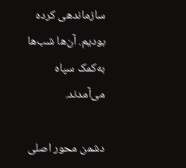سازماندهی کرده بودیم. آن‌ها شب‌ها به‌کمک سپاه می‌آمدند.

دشمن محور اصلی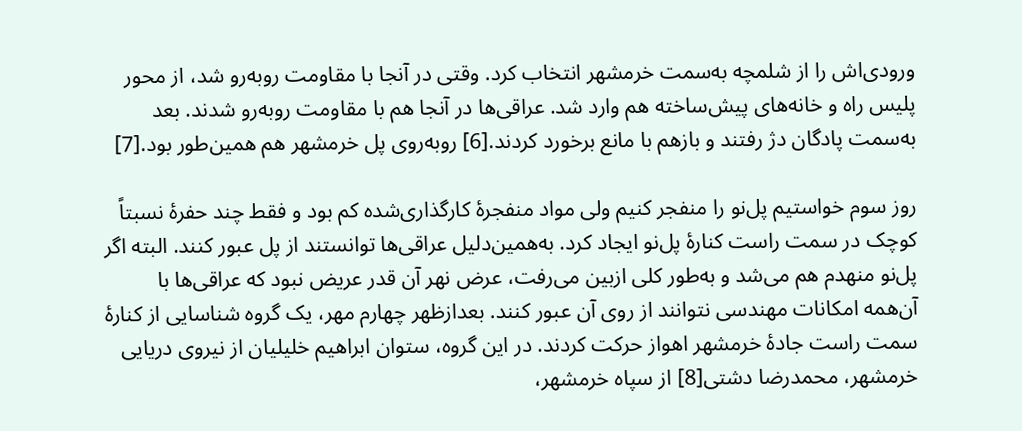ورودی‌ا‌ش را از شلمچه به‌سمت خرمشهر انتخاب کرد. وقتی در آنجا با مقاومت روبه‌رو شد، از محور پلیس راه و خانه‌های پیش‌ساخته هم وارد شد. عراقی‌ها در آنجا هم با مقاومت روبه‌رو شدند. بعد به‌سمت پادگان دژ رفتند و بازهم با مانع برخورد کردند.[6] روبه‌روی پل خرمشهر هم همین‌طور بود.[7]

روز سوم خواستیم پل‌نو را منفجر کنیم ولی مواد منفجرۀ کارگذاری‌شده کم بود و فقط چند حفرۀ نسبتاً کوچک در سمت راست کنارۀ پل‌نو ایجاد کرد. به‌همین‌دلیل عراقی‌ها توانستند از پل عبور کنند. البته اگر پل‌نو منهدم هم می‌شد و به‌طور کلی ازبین می‌رفت، عرض نهر آن قدر عریض نبود که عراقی‌ها با آن‌همه امکانات مهندسی نتوانند از روی آن عبور کنند. بعدازظهر چهارم مهر، یک گروه شناسایی از کنارۀ سمت راست جادۀ خرمشهر اهواز حرکت کردند. در این گروه، ستوان ابراهیم خلیلیان از نیروی دریایی خرمشهر، محمدرضا دشتی[8] از سپاه خرمشهر،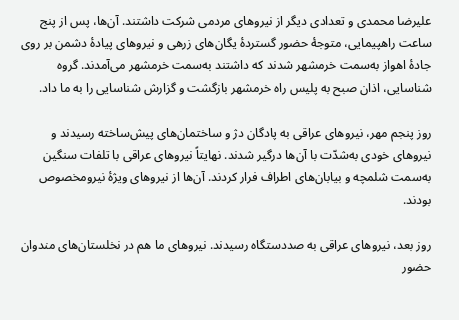علیرضا محمدی و تعدادی دیگر از نیروهای مردمی شرکت داشتند. آن‌ها، پس از پنج ساعت راهپیمایی، متوجۀ حضور گستردۀ یگان‌های زرهی و نیروهای پیادۀ دشمن بر روی جادۀ اهواز به‌سمت خرمشهر شدند که داشتند به‌سمت خرمشهر می‌آمدند. گروه شناسایی، اذان صبح به پلیس راه خرمشهر بازگشت و گزارش شناسایی را به ما داد.

روز پنجم مهر، نیروهای عراقی به پادگان دژ و ساختمان‌های پیش‌ساخته رسیدند و نیروهای خودی به‌شدّت با آن‌ها درگیر شدند. نهایتاً نیروهای عراقی با تلفات سنگین به‌سمت شلمچه و بیابان‌های اطراف فرار کردند. آن‌ها از نیروهای ویژۀ نیرومخصوص بودند.

روز بعد، نیروهای عراقی به صددستگاه رسیدند. نیروهای ما هم در نخلستان‌های مندوان حضور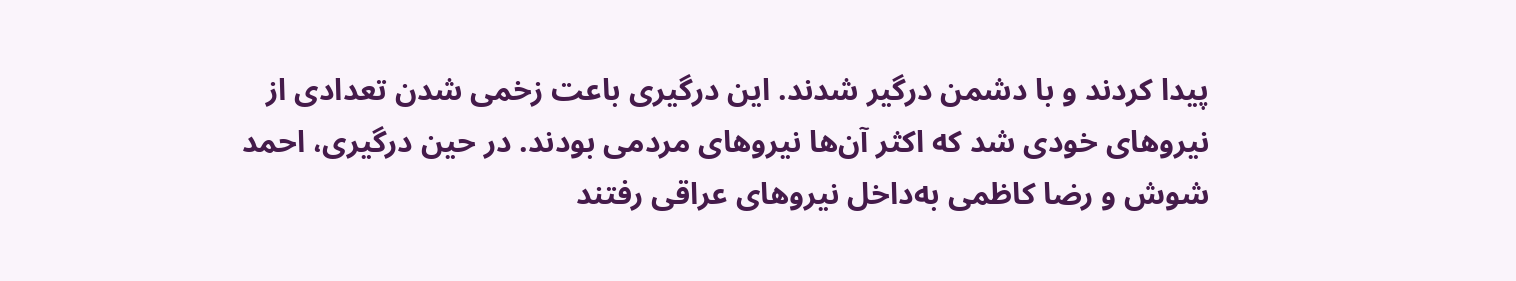پیدا کردند و با دشمن درگیر شدند. این درگیری باعت زخمی شدن تعدادی از نیروهای خودی شد که اکثر آن‌ها نیروهای مردمی بودند. در حین درگیری، احمد شوش و رضا کاظمی به‌داخل نیروهای عراقی رفتند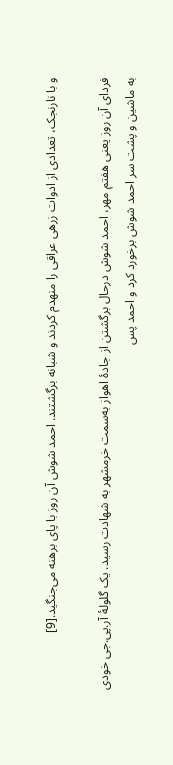و با نارنجک، تعدادی از ادوات زرهی عراقی را منهدم کردند و شبانه برگشتند. احمد شوش آن روز با پای برهنه می‌جنگید.[9]

فردای آن روز یعنی هفتم مهر، احمد شوش درحال برگشتن از جادۀ اهواز به‌سمت خرمشهر به شهادت رسید. یک گلولۀ آر.پی.جی خودی به ماشین و پشت سر احمد شوش برخورد کرد و احمد پس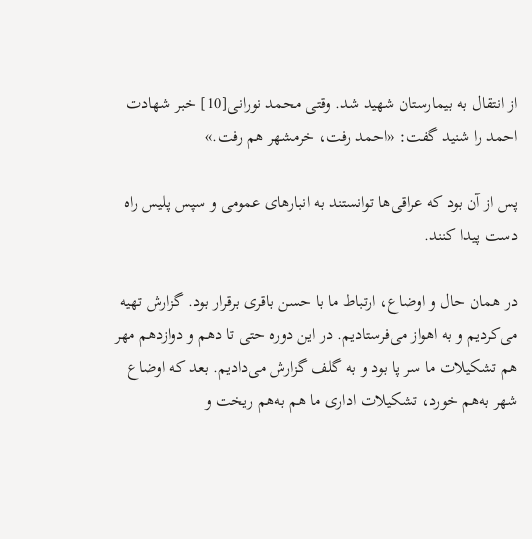از انتقال به بیمارستان شهید شد. وقتی محمد نورانی[10] خبر شهادت احمد را شنید گفت: «احمد رفت، خرمشهر هم رفت.»

پس از آن بود که عراقی‌ها توانستند به انبارهای عمومی و سپس پلیس راه دست پیدا کنند.

در همان حال و اوضاع، ارتباط ما با حسن باقری برقرار بود. گزارش تهیه می‌کردیم و به اهواز می‌فرستادیم. در این دوره حتی تا دهم و دوازدهم مهر هم تشکیلات ما سر پا بود و به گلف گزارش می‌دادیم. بعد که اوضاع شهر به‌هم خورد، تشکیلات اداری ما هم به‌هم ریخت و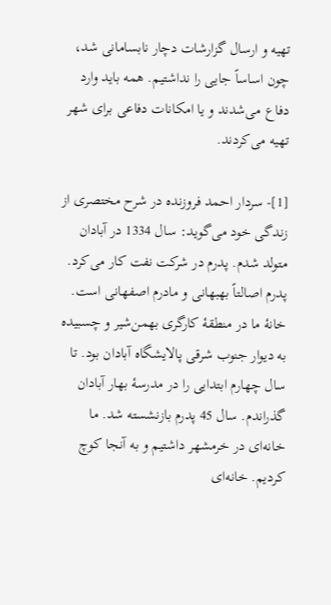تهیه و ارسال گزارشات دچار نابسامانی شد، چون اساساً جایی را نداشتیم. همه باید وارد دفاع می‌شدند و یا امکانات دفاعی برای شهر تهیه می‌کردند.

[1]- سردار احمد فروزنده در شرح مختصری از زندگی خود می‌گوید: سال 1334 در آبادان متولد شدم. پدرم در شرکت نفت کار می‌کرد. پدرم اصالتاً بهبهانی و مادرم اصفهانی است. خانۀ ما در منطقۀ کارگری بهمن‌شیر و چسبیده به دیوار جنوب ‌شرقی پالایشگاه آبادان بود. تا سال چهارم ابتدایی را در مدرسۀ بهار آبادان گذراندم. سال 45 پدرم بازنشسته شد. ما خانه‌ای در خرمشهر داشتیم و به آنجا کوچ کردیم. خانه‌ای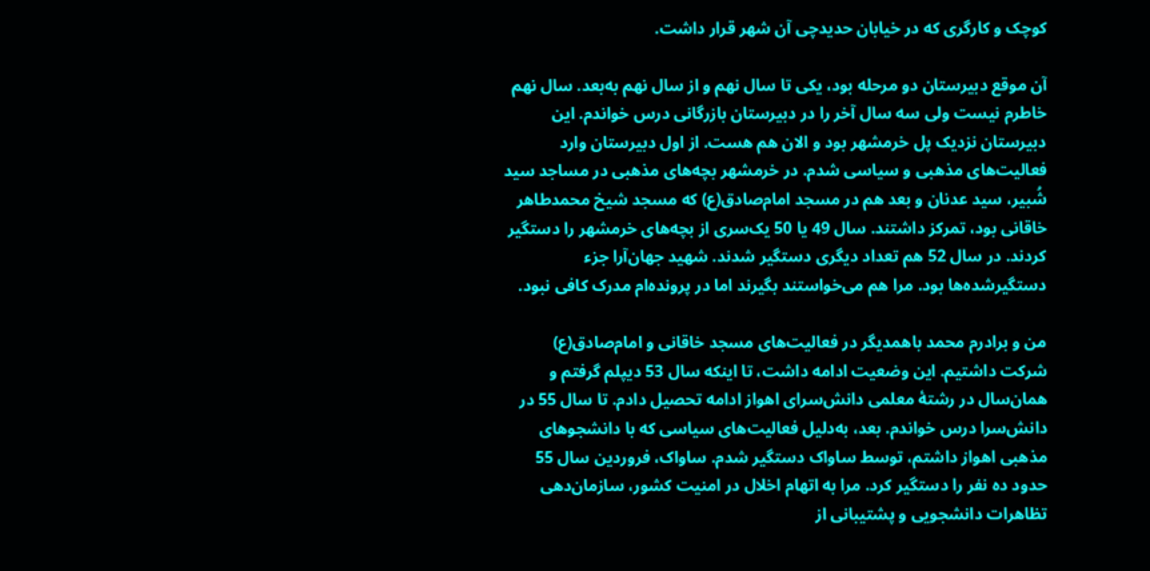کوچک و کارگری که در خیابان حدیدچی آن شهر قرار داشت.

آن‌ موقع دبیرستان دو مرحله بود، یکی تا سال نهم و از سال نهم به‌بعد. سال نهم خاطرم نیست ولی سه سال آخر را در دبیرستان بازرگانی درس خواندم. این دبیرستان نزدیک پل خرمشهر بود و الان هم هست. از اول دبیرستان وارد فعالیت‌‌های مذهبی و سیاسی شدم. در خرمشهر بچه‌های مذهبی در مساجد سید شُبیر، سید عدنان و بعد هم در مسجد امام‌صادق(ع) که مسجد شیخ محمدطاهر خاقانی بود، تمرکز داشتند. سال 49 یا 50 یک‌سری از بچه‌های خرمشهر را دستگیر کردند. در سال 52 هم تعداد دیگری دستگیر شدند. شهید جهان‌آرا جزء دستگیرشده‌ها بود. مرا هم می‌خواستند بگیرند اما در پرونده‌ام مدرک کافی نبود.

من و برادرم محمد باهمدیگر در فعالیت‌های مسجد خاقانی و امام‌صادق(ع) شرکت داشتیم. این وضعیت ادامه داشت، تا اینکه سال 53 دیپلم گرفتم و همان‌سال در رشتۀ معلمی دانش‌سرای اهواز ادامه تحصیل دادم. تا سال 55 در دانش‌سرا درس خواندم. بعد، به‌دلیل فعالیت‌های سیاسی که با دانشجوهای مذهبی اهواز داشتم، توسط ساواک دستگیر شدم. ساواک، فروردین سال 55 حدود ده نفر را دستگیر کرد. مرا به اتهام اخلال در امنیت کشور، سازمان‌دهی تظاهرات دانشجویی و پشتیبانی از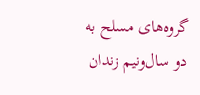گروه‌های مسلح به دو سال‌ونیم زندان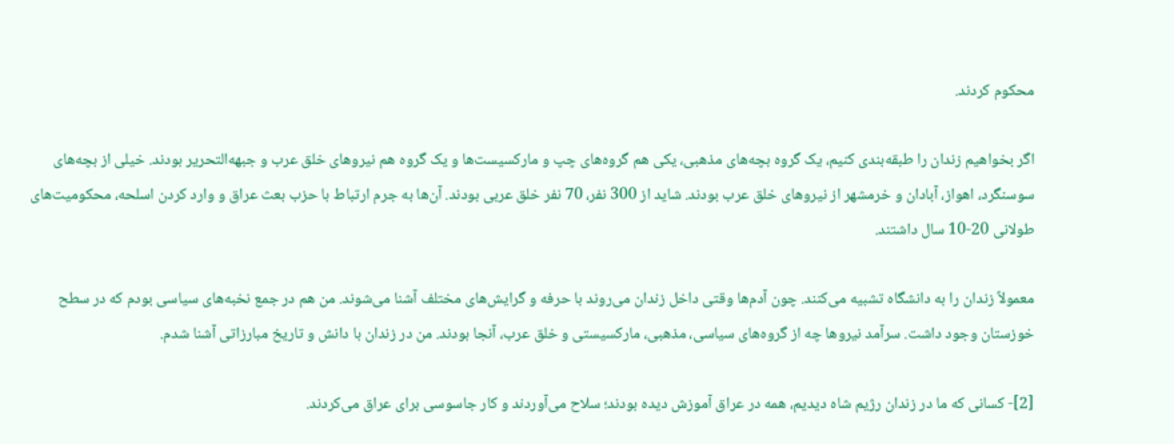محکوم کردند.

اگر بخواهیم زندان را طبقه‌‌بندی کنیم، یک گروه بچه‌های مذهبی، یکی هم گروه‌های چپ و مارکسیست‌ها و یک گروه هم نیرو‌های خلق عرب و جبهه‌التحریر بودند. خیلی‌‌ از بچه‌های سوسنگرد، اهواز، آبادان و خرمشهر از نیروهای خلق عرب بودند. شاید از 300 نفر، 70 نفر خلق عربی بودند. آن‌ها به جرم ارتباط با حزب بعث عراق و وارد کردن اسلحه، محکومیت‌های طولانی 20-10 سال داشتند.

معمولاً زندان را به دانشگاه تشبیه می‌کنند. چون آدم‌ها وقتی داخل زندان می‌روند با حرفه و گرایش‌های مختلف آشنا می‌شوند. من هم در جمع نخبه‌های سیاسی بودم که در سطح خوزستان وجود داشت. سرآمد نیروها چه از گروه‌های سیاسی، مذهبی، مارکسیستی و خلق عرب، آنجا بودند. من در زندان با دانش و تاریخ مبارزاتی آشنا شدم.

[2]- کسانی که ما در زندان رژیم شاه دیدیم، همه در عراق آموزش دیده بودند؛ سلاح می‌آوردند و کار جاسوسی برای عراق می‌‌کردند.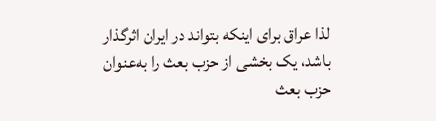لذا عراق برای اینکه بتواند در ایران اثرگذار باشد، یک بخشی از حزب بعث را به‌عنوان حزب بعث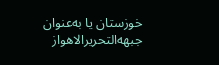خوزستان یا به‌عنوان جبهه‌التحریر‌الاهواز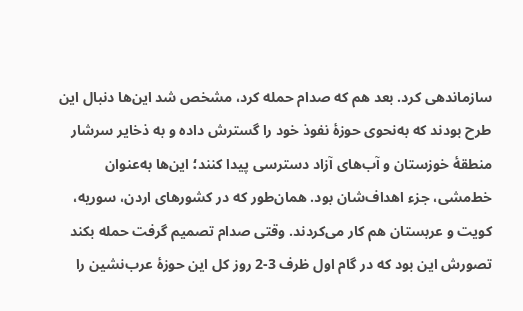سازماندهی کرد. بعد هم که صدام حمله کرد، مشخص شد این‌ها دنبال این طرح بودند که به‌نحوی حوزۀ نفوذ خود را گسترش داده و به ذخایر سرشار منطقۀ خوزستان و آب‌های آزاد دسترسی پیدا کنند؛ این‌‌ها به‌عنوان خط‌مشی، جزء اهداف‌شان بود. همان‌طور که در کشورهای اردن، سوریه، کویت و عربستان هم کار می‌کردند. وقتی صدام تصمیم گرفت حمله بکند تصورش این بود که در گام اول ظرف 3-2 روز کل این حوزۀ عرب‌نشین را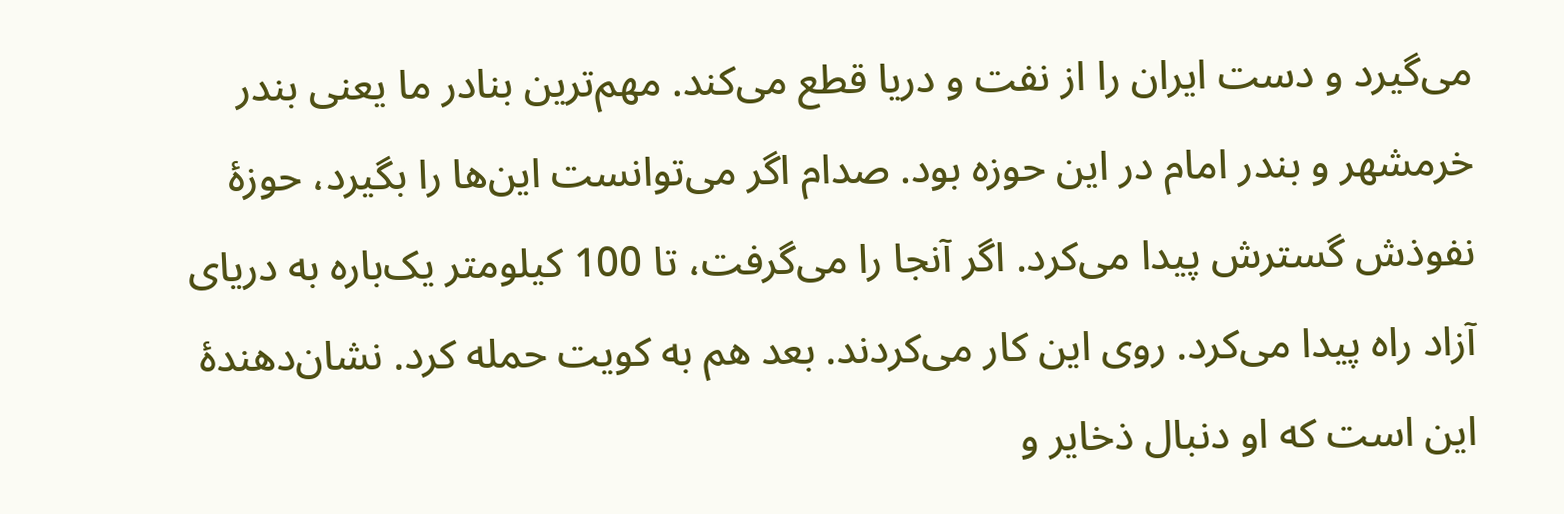می‌گیرد و دست ایران را از نفت و دریا قطع می‌کند. مهم‌ترین بنادر ما یعنی بندر خرمشهر و بندر امام در این حوزه بود. صدام اگر می‌توانست این‌ها را بگیرد، حوزۀ نفوذش گسترش پیدا می‌کرد. اگر آنجا را می‌گرفت، تا 100 کیلومتر یک‌باره به دریای آزاد راه پیدا می‌کرد. روی این کار می‌کردند. بعد هم به کویت حمله کرد. نشان‌دهندۀ این است که او دنبال ذخایر و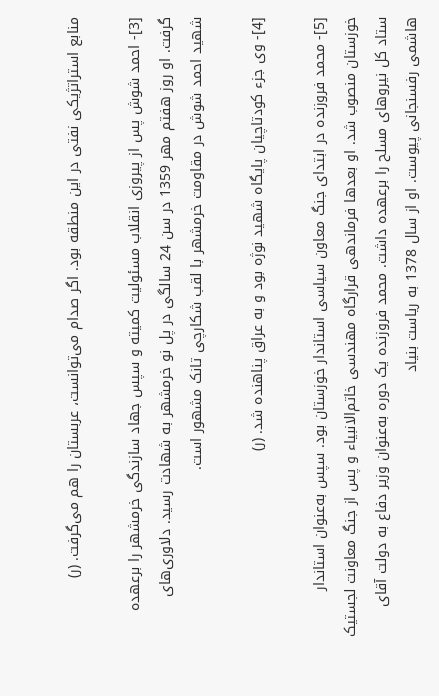منابع استراتژیکی نفتی در این منطقه بود. اگر صدام می‌توانست، عربستان را هم می‌گرفت. (ر)

[3]- احمد شوش پس از پیروزی انقلاب مسئولیت کمیته و سپس جهاد سازندگی خرمشهر را برعهده گرفت. او روز هفتم مهر 1359 در سن 24 سالگی در پل ‌نو خرمشهر به شهادت رسید. دلاوری‌های شهید احمد شوش در مقاومت خرمشهر با لقب شکارچی تانک مشهور است.

[4]- وی جزء کودتاچیان پایگاه شهید نوژه بود و به عراق پناهنده شد. (ر)

[5]- محمد فروزنده در ابتدای جنگ معاون سیاسی استاندار خوزستان بود. سپس به‌عنوان استاندار خوزستان منصوب شد. او بعدها فرماندهی قرارگاه مهندسی خاتم‌الانبیاء و پس از جنگ معاونت لجستیک ستاد کل نیروهای مسلح را برعهده داشت. محمد فروزنده یک دوره به‌عنوان وزیر دفاع به دولت آقای هاشمی رفسنجانی پیوست. او از سال 1378 به ریاست بنیاد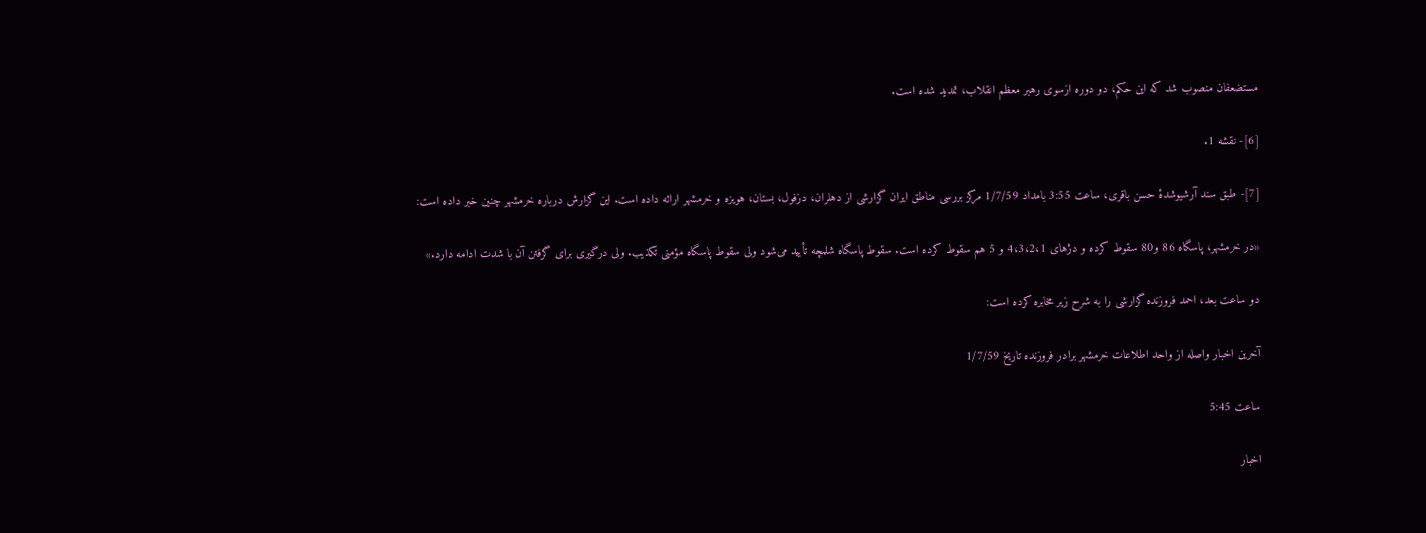مستضعفان منصوب شد که این حکم، دو دوره ازسوی رهبر معظم انقلاب، تمدید شده است.

[6]- نقشه 1.

[7]- طبق سند آرشیوشدۀ‌ حسن باقری، ساعت 3:55 بامداد 1/7/59 مرکز بررسی مناطق ایران گزارشی از دهلران، دزفول، بستان، هویزه و خرمشهر ارائه داده است. این گزارش درباره خرمشهر چنین خبر داده است:

«در خرمشهر، پاسگاه 86 و80 سقوط کرده و دژهای 4،3،2،1 و 5 هم سقوط کرده است. سقوط پاسگاه شلمچه تأیید می‌شود ولی سقوط پاسگاه مؤمنی تکذیب. ولی درگیری برای گرفتن آن با شدت ادامه دارد.»

دو ساعت بعد، احمد فروزنده گزارشی را به شرح زیر مخابره کرده است:

آخرین اخبار واصله از واحد اطلاعات خرمشهر برادر فروزنده تاریخ 1/7/59

ساعت 5:45

اخبار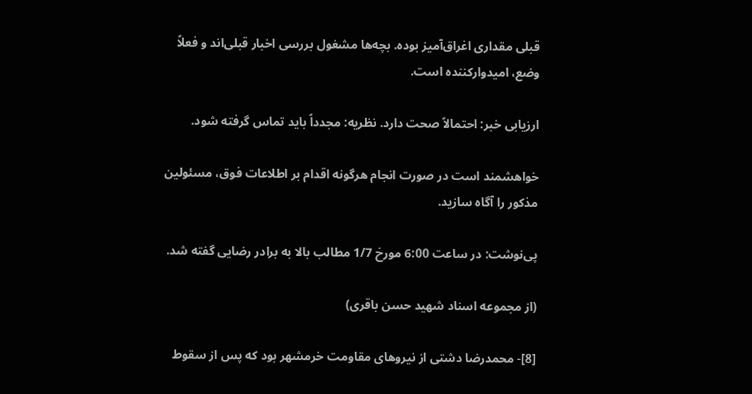قبلی مقداری اغراق‌آمیز بوده. بچه‌ها مشغول بررسی اخبار قبلی‌اند و فعلاً وضع، امیدوارکننده است.

ارزیابی خبر: احتمالاً صحت دارد. نظریه: مجدداً باید تماس گرفته شود.

خواهشمند است در صورت انجام هرگونه اقدام بر اطلاعات فوق، مسئولین مذکور را آگاه سازید.

پی‌نوشت: در ساعت 6:00 مورخ 1/7 مطالب بالا به برادر رضایی گفته شد.

(از مجموعه اسناد شهید حسن باقری)

[8]- محمدرضا دشتی از نیروهای مقاومت خرمشهر بود که پس از سقوط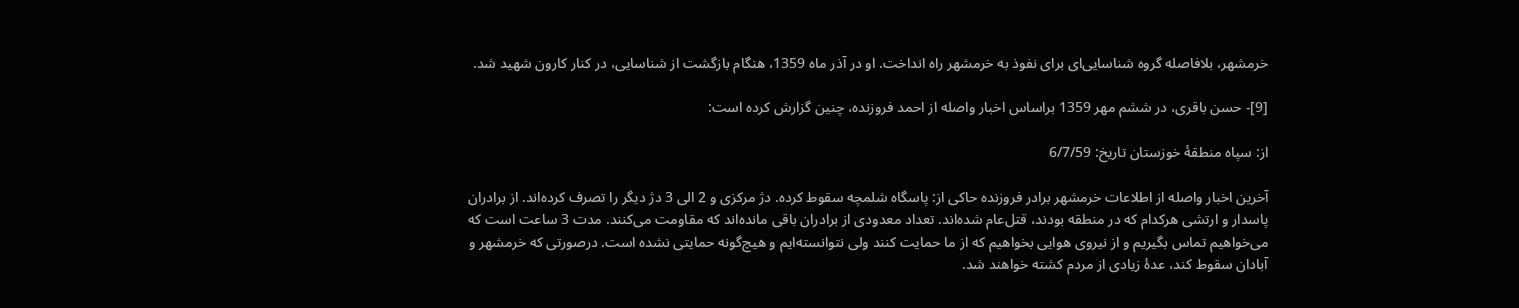خرمشهر، بلافاصله گروه شناسایی‌ای برای نفوذ به خرمشهر راه انداخت. او در آذر ماه 1359، هنگام بازگشت از شناسایی، در کنار کارون شهید شد.

[9]- حسن باقری، در ششم مهر 1359 براساس اخبار واصله از احمد فروزنده، چنین گزارش کرده است:

از: سپاه منطقۀ خوزستان تاریخ: 6/7/59

آخرین اخبار واصله از اطلاعات خرمشهر برادر فروزنده حاکی از: پاسگاه شلمچه سقوط کرده. دژ مرکزی و 2 الی 3 دژ دیگر را تصرف کرده‌اند. از برادران پاسدار و ارتشی هرکدام که در منطقه بودند، قتل‌عام شده‌اند. تعداد معدودی از برادران باقی مانده‌اند که مقاومت می‌کنند. مدت 3 ساعت است که می‌خواهیم تماس بگیریم و از نیروی هوایی بخواهیم که از ما حمایت کنند ولی نتوانسته‌ایم و هیچ‌گونه حمایتی نشده است. درصورتی که خرمشهر و آبادان سقوط کند، عدۀ زیادی از مردم کشته خواهند شد.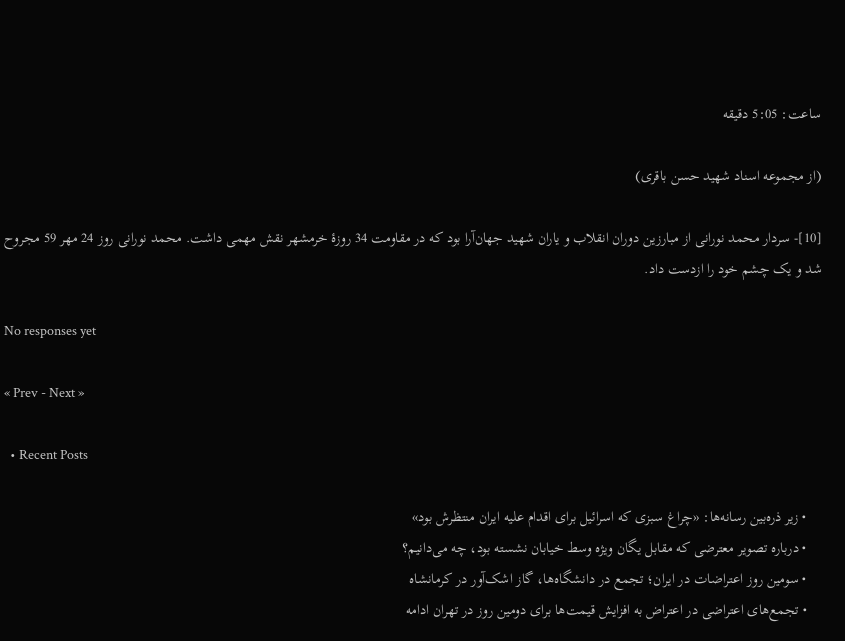ساعت: 5:05 دقیقه

(از مجموعه اسناد شهید حسن باقری)

[10]- سردار محمد نورانی از مبارزین دوران انقلاب و یاران شهید جهان‌آرا بود که در مقاومت 34 روزۀ خرمشهر نقش مهمی داشت. محمد نورانی روز 24 مهر 59 مجروح شد و یک چشم خود را ازدست داد.

No responses yet

« Prev - Next »

  • Recent Posts

    • زیر ذره‌بین رسانه‌ها: «چراغ سبزی که اسرائیل برای اقدام علیه ایران منتظرش بود»
    • درباره تصویر معترضی که مقابل یگان ویژه وسط خیابان نشسته‌ بود، چه می‌دانیم؟
    • سومین روز اعتراضات در ایران؛ تجمع در دانشگاه‌ها، گاز اشک‌آور در کرمانشاه
    • تجمع‌های اعتراضی در اعتراض به افزایش قیمت‌ها برای دومین روز در تهران ادامه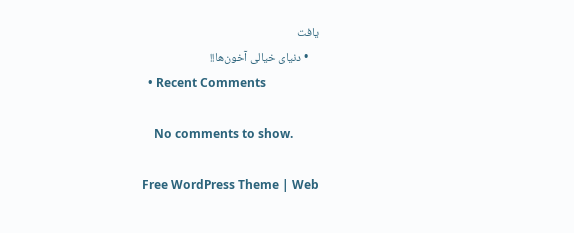یافت
    • دنیای خیالی آخون‌ها!!
  • Recent Comments

    No comments to show.

Free WordPress Theme | Web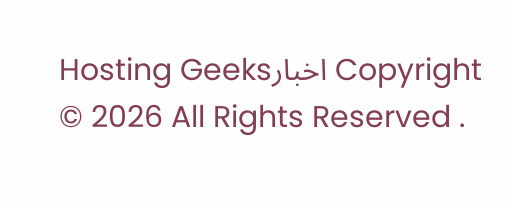Hosting Geeksاخبار Copyright © 2026 All Rights Reserved .